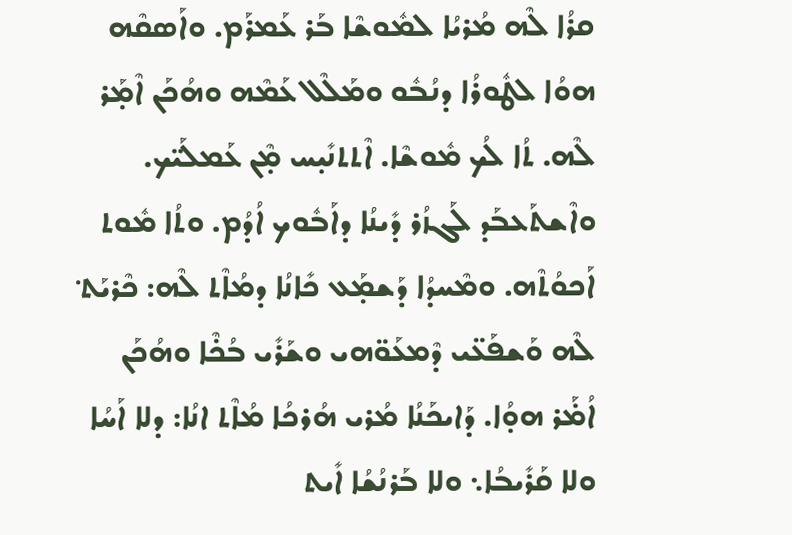ܩܪܳܐ ܠܶܗ ܡܳܪܝܳܐ ܠܡܽܘܫܶܐ ܒܰܪ ܥܰܡܪܰܡ. ܘܐܰܣܩܶܗ ܗܘܳܐ ܠܛܽܘܪܳܐ ܕܢܳܒܽܘ ܘܡܰܠܶܠ ܥܰܡܶܗ ܘܗܳܟܰܢ ܐܶܡ̣ܰܪ ܠܶܗ. ܬܳܐ ܠܳܟ ܡܽܘܫܶܐ. ܐܶܬܬܢܺܝ̣ܚ ܡ̣ܶܢ ܥܰܡܠܰܝ̈ܟ. ܘܐܶܫܬܰܥܒܰܕ ܠܰܓܙܳܪ ܕܺܝܢܳܐ ܕܐܰܒܽܘܟ ܐܳܕܳܡ. ܘܬܳܐ ܡܽܘܬ ܐܰܟܘܳܬܶܗ. ܘܡܶܚܕܳܐ ܕܰܫܡ̣ܰܥ ܟܺܐܢܳܐ ܕܡܳܐܶܬ ܠܶܗ: ܟܶܪܝܰܬ݀ ܠܶܗ ܘܰܫܦܰܥ̈ܝ ܕܶܡܥܰܘ̈ܗܝ ܘܫܰܪܺܝ ܒܳܟ̇ܶܐ ܘܗܳܟܰܢ ܐܳܡ̇ܰܪ ܗܘ̣ܳܐ. ܕܰܐܝܟܰܢܳܐ ܡܳܪܝ ܗܳܪܟܳܐ ܡܳܐܶܬ ܐܢܳܐ: ܕܠܐ ܐܰܚܳܐ ܘܠܐ ܩܰܪܺܝܒܳܐ܆ ܘܠܐ ܒܰܪܢܳܫܳܐ ܐܺܝܬ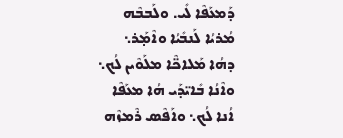ܕܰܡܥܰܦܶܐ ܠܺܝ. ܘܠܰܒܒܶܗ ܡܳܪܝܳܐ ܠܰܢܒܺܝܳܐ ܘܐܶܡ̣ܰܪ܆ ܕܗܳܐ ܡܰܠܐܟ̈ܶܐ ܡܠܰܘܶܝܢ ܠܳܟ܆ ܘܐܶܢܳܐ ܒܺܐܝ̈ܕܰܝ ܗܳܐ ܡܥܰܦܶܐ ܐܳܢܐ ܠܳܟ܆ ܘܐܰܦܶܣ ܪܶܡܙܶܗ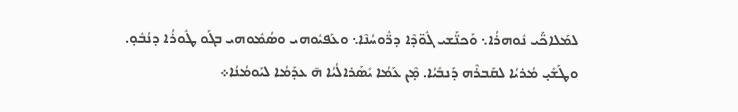ܠܡܰܠܐܟ̈ܰܝ ܢܽܘܗܪܳܐ܆ ܘܰܟܢ̈ܰܫܝ ܓܽܘ̈ܕܶܐ ܕܪ̈ܽܘܚܳܢܶܐ܆ ܘܥܰܦܝܽܘܗܝ ܘܣܳܡܽܘܗܝ ܒܓܰܘ ܛܽܘܪܳܐ ܕܢܳܒܽܘ̣. ܘܛܰܫܺܝ̣ ܡܳܪܝܳܐ ܠܩܰܒܪܶܗ ܕܰܢܒܺܝܳܐ. ܡ̣ܶܢ ܥܰܡܳܐ ܝܺܣܰܪܐܠܳܝܳܐ ܗ̄ ܥܕܰܡܳܐ ܠܝܰܘܡܳܢܳܐ܀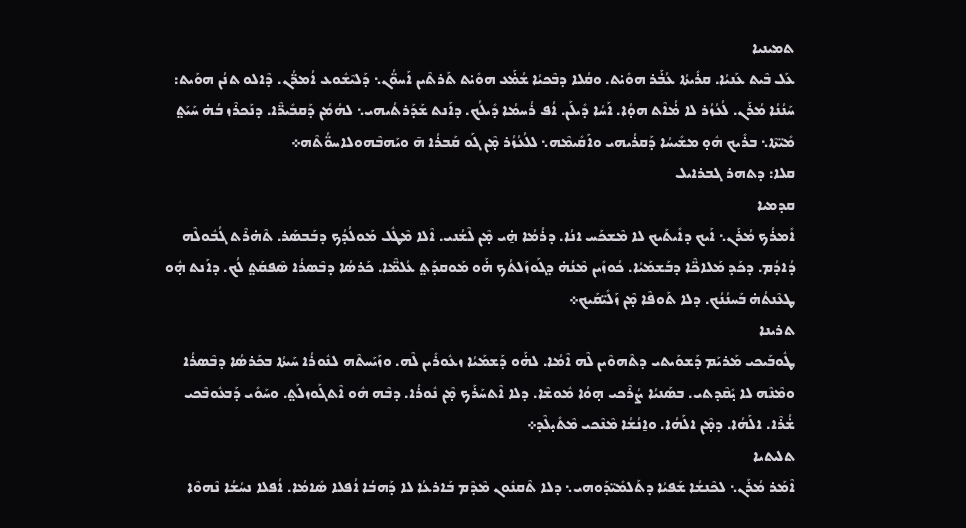ܬܡܝܢܝܐ
ܥܰܠ ܒܶܝܬ ܥܰܢܝܳܐ. ܩܪܺܝܬܳܐ ܥܳܒ̇ܰܪ ܗܘܺܝ̇ܬ. ܘܩܳܠܐ ܕܒܶܟܝܳܐ ܫܳܡ̇ܰܥ ܗܘܺܝ̇ܬ ܬܰܪܬܶܝܢ ܐܰܚܘ̈ܳܢ܆ ܕܰܠܝܶܫܽܘܥ ܐܳܡܪ̈ܳܢ. ܕܶܐܠܘ ܬܢܳܢ ܗܘܰܝܬ: ܚܰܢܳܢܳܐ ܡܳܪܰܢ. ܠܳܥܳܙܳܪ ܠܐ ܡ̇ܳܐܶܬ ܗܘ̣ܳܐ. ܐܰܚܳܐ ܕܺܝܠܰܢ. ܐܳܦ ܪܳܚܡܳܐ ܕܺܝܠܳܟ. ܕܐܰܢܬ ܫܰܕܰܪܬܳܝܗܝ܆ ܠܗܳܡܳܢ ܕܰܩܒܺܝܪ̈ܶܐ. ܕܢܰܟܪܶܙ ܒܳܗ̇ ܚܰܝܰܬ݀ ܡܺܝ̈ܬܶܐ܆ ܒܪܺܝܟ ܗܽܘ̣ ܡܫܺܝܚܳܐ ܕܰܩܪܳܝܗܝ ܘܐܰܩܺܝܡܶܗ܆ ܠܠܳܥܳܙܳܪ ܡ̣ܶܢ ܓܰܘ ܩܰܒܪܳܐ ܗ̄ ܘܝܰܗܒܶܗܘܠܐܚܘ̈ܳܬܶܗ܀
ܩܠܐ: ܕܬܗܪ ܓܒܪܐܝܠ
ܩܕܡܝܐ
ܐܺܡܪܳܟ ܡܳܪܰܢ܆ ܐܰܝܟ ܕܐܺܝܬܰܝܟ ܠܐ ܡܶܫܟܰܚ ܐܢܳܐ. ܕܪܳܡܳܐ ܗ̱̇ܝ ܡ̣ܶܢ ܠܶܫܳܢܝ. ܐܶܠܐ ܡܶܛܽܠ ܡܰܘܠܳܕܳܟ ܕܒܰܒܣܰܪ. ܬܶܗ̇ܪܶܬ ܓܳܒܽܘܠܶܗ ܕܳܐܕܳܡ. ܕܟܰܕ ܡܰܠܐܟ̈ܶܐ ܕܒܰܫܡܰܝܳܐ. ܟܳܘܙܺܝܢ ܡܶܢܳܗ̇ ܕܓܰܘܙܰܠܬܳܟ ܗ̇ܰܘ ܡܰܘܩܕܰܬ݀ ܥܳܠܡ̈ܶܐ. ܟܰܪܣܳܐ ܕܒܶܣܪܳܐ ܣܶܦܩܰܬ݀ ܠܳܟ. ܕܐܰܢܬ ܗ̣ܽܘ ܛܥܶܢܬܳܗ̇ ܒܰܚܢܳܢܳܟ. ܕܠܐ ܬܰܘܦܶܐ ܡ̣ܶܢ ܙܰܠܺܝ̈ܩܰܝܟ܀
ܬܪܝܢܐ
ܛܽܘܒܰܝܟܝ ܡܰܪܝܰܡ ܕܰܫܘܰܝܬܝ ܕܬܶܗܘܶܝܢ ܠܶܗ ܐܶܡܳܐ. ܠܗ̇ܰܘ ܕܰܫܡܰܝܳܐ ܙܥܽܘܪܺܝܢ ܠܶܗ. ܘܙܰܝܰܚܬܶܗ ܠܢܽܘܪܳܐ ܚܰܝܬܳܐ ܒܟܰܪܣܳܐ ܕܒܶܣܪܳܐ ܘܡܶܢܶܗ ܠܐ ܝ̣ܺܩܶܕܬܝ. ܒܣܰܢܝܳܐ ܨܳܪܶܟܝ ܗ̣ܘܳܐ ܡܽܘܫܶܐ. ܕܠܐ ܐܶܬܚܰܪܰܟ ܡ̣ܶܢ ܢܽܘܪܳܐ. ܕܒܶܗ ܗܽܘ ܐܶܬܓܰܘܙܠܰܬ݀. ܘܚܰܘܺܝ ܕܰܒܥܽܘܒܶܟܝ ܫ̇ܳܪܶܐ. ܐܠܰܗܳܐ. ܕܡ̣ܶܢ ܐܠܰܗܳܐ. ܘܐ̱ܢܳܫܳܐ ܡܶܢܶܟܝ ܡܶܬܺܝ̣ܠܶܕ܀
ܬܠܝܬܝܐ
ܐܶܡܰܪ ܡܳܪܰܢ܆ ܠܟܶܢܫܳܐ ܫܰܦܝܳܐ ܕܬܰܠܡܺܝ̈ܕܰܘܗܝ܆ ܕܠܐ ܬܶܩܢܽܘܢ ܡܶܕܶܡ ܒܰܐܪܥܳܐ ܠܐ ܕܰܗܒܳܐ ܐܳܦܠܐ ܣܺܐܡܳܐ. ܐܳܦܠܐ ܢܚܳܫܳܐ ܢܶܗܘܶܐ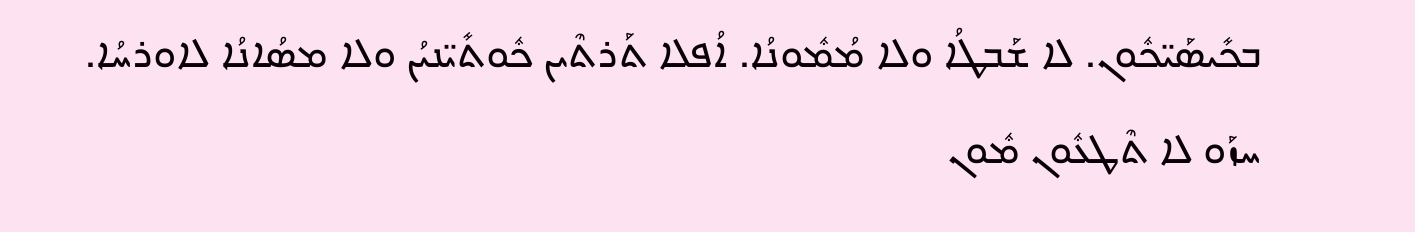ܒܟܺܝܣܰܝ̈ܟܽܘܢ. ܠܐ ܫܰܒܛܳܐ ܘܠܐ ܡܳܡܽܘܢܳܐ. ܐܳܦܠܐ ܬܰܪܬܶܝܢ ܟܽܘܬܺܝ̈ܢܝܳܢ ܘܠܐ ܡܣܳܐܢܳܐ ܠܐܘܪܚܳܐ. ܚܙܰܘ ܠܐ ܬܶܛܥܽܘܢ ܡܽܘܢ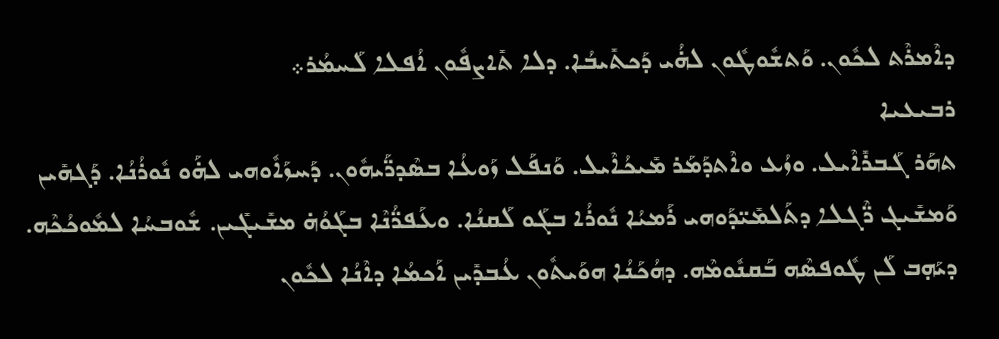ܕܐܶܡܪܶܬ ܠܟܽܘܢ. ܘܰܬܫܽܘܛܽܘܢ ܠܗ̇ܳܝ ܕܰܟܬܺܝܒܳܐ. ܕܠܐ ܬܺܐܨܦܽܘܢ ܐܳܦܠܐ ܠܰܚܡܳܪ܀
ܪܒܝܥܝܐ
ܬܗܰܪ ܓܰܒܪܺܐܶܝܠ. ܘܙܳܥ ܘܐܶܬܕܰܡܰܪ ܡܺܝܟܳܐܶܝܠ. ܘܰܢܦܰܠ ܙܰܘܥܳܐ ܒܣܶܕܪ̈ܰܝܗܽܘܢ. ܕܰܚܙܰܐܽܘܗܝ ܠܗ̇ܰܘ ܢܽܘܪܳܢܳܐ. ܕܰܓܗܺܝܢ ܘܰܡܫܺܝܓ ܪ̈ܶܓܠܐ ܕܬܰܠܡܺܝ̈ܕܰܘܗܝ ܪܰܡܝܳܐ ܢܽܘܪܳܐ ܒܓܰܘ ܠܰܩܢܳܐ. ܘܥܰܦܪ̈ܳܢܶܐ ܒܓܰܘܳܗ̇ ܡܫܺܝܓܺܝܢ. ܫܽܘܒܚܳܐ ܠܡܽܘܟܳܟܶܗ. ܕܝܰܗ̣ܒ ܠܰܢ ܛܽܘܦܣܶܗ ܒܰܩܢܽܘܡܶܗ. ܕܗܳܟܰܢܳܐ ܗܘܰܝܬܽܘܢ ܥܳܒܕܺܝܢ ܐܰܟܡܳܐ ܕܐܶܢܳܐ ܠܟܽܘܢ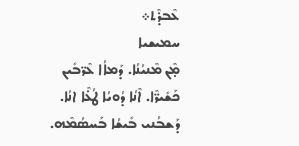ܥܶܒܕ̇ܶܬ܀
ܚܡܝܫܝܐ
ܡ̣ܶܢ ܡܶܢܝܳܢܳܐ. ܕܰܡܐܳܐ ܥܶܪ̈ܒܺܝܢ ܟܰܫܺܝܪ̈ܶܐ. ܐܶܢܳܐ ܕܳܘܝܳܐ ܛܳܥ̇ܶܐ ܐܢܳܐ. ܕܰܫܒܳܢܝ ܒܺܝܫܳܐ ܒܰܚܣܳܡܶܗ.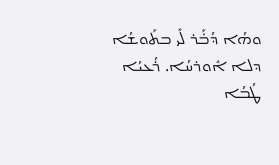ܘܗܳܐ ܕܳܒ̇ܰܪ ܠܺܝ ܒܬܰܘܫܳܐ ܕܠܐ ܐܽܘܪܚܳܐ. ܪܳܥܝܳܐ ܛܳܒܳܐ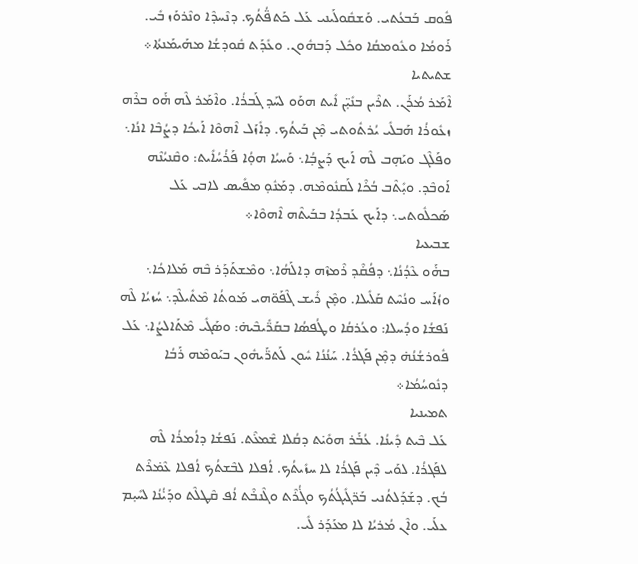ܦܽܘܩ ܒܰܒܥܳܬܝ. ܘܰܫܩܽܘܠܰܝܢܝ ܥܰܠ ܟܰܬܦ̈ܳܬܳܟ. ܕܢܶܚܕܶܐ ܘܢܶܪܘܰܙ ܒܺܝ. ܪܰܘܡܳܐ ܘܥܽܘܡܩܳܐ ܘܟܽܠ ܕܰܒܗܽܘܢ. ܘܥܺܕܰܬ ܩܽܘܕܫܳܐ ܡܗܰܝܡܰܢܬܳܐ܀
ܫܬܝܬܝܐ
ܐܶܡܰܪ ܡܳܪܰܢ. ܬܪܶܝܢ ܒܢܺܝ̣̈ܢ ܐܺܝܬ ܗܘܰܘ ܠܚܰܕ ܓܰܒܪܳܐ. ܘܐܶܡܰܪ ܠܶܗ ܗ̇ܰܘ ܒܪܶܗ ܙܥܽܘܪܳܐ ܗܰܒܠܺܝ ܝܳܪܬܽܘܬܝ ܡ̣ܶܢ ܒܰܝܬܳܟ. ܕܐܺܙܰܠ ܐܶܗܘܶܐ ܐܰܝܟܳܐ ܕܨܳܒܶܐ ܐܢܳܐ܆ ܘܦܰܠܶܓ ܘܝܰܗ̣ܒ ܠܶܗ ܐܰܝܟ ܕܰܨܒ̣ܳܐ܆ ܘܰܚܝܳܐ ܗܘ̣ܳܐ ܦܰܪܳܚܳܐܺܝܬ: ܘܩܶܢܝܳܢܶܗ ܐܰܘܒܶܕ. ܘܝ̣ܺܬܶܒ ܒܳܟ̇ܶܐ ܠܰܩܢܽܘܡܶܗ. ܕܡܰܢܽܘ̣ ܡܦܺܝܣ ܠܐܒܝ ܥܰܠ ܣܰܟܠܽܘܬܝ܆ ܕܐܰܝܟ ܥܰܒܕܳܐ ܒܒܰܝܬܶܗ ܐܶܗܘܶܐ܀
ܫܒܝܥܝܐ
ܒܗ̇ܰܘ ܥܶܕܳܢܳܐ܆ ܕܦܳܩ̇ܶܕ ܪܶܡܙܶܗ ܕܐܠܰܗܳܐ܆ ܘܡܶܫܬܰܕܰܪ ܒܶܗ ܡܰܠܐܟܳܐ܆ ܘܙܳܐܰܚ ܘܢܳܚܶܬ ܩܰܠܺܝܠܐ. ܘܡ̣ܶܢ ܪܺܝܫ ܓܶܦܰܘ̈ܗܝ ܡܰܘܬܳܐ ܡܶܬܺܝܠܶܕ܆ ܚܳܙܝܳܐ ܠܶܗ ܢܰܦܫܳܐ ܘܕܳܚܠܐ: ܘܥܳܪܩܳܐ ܘܛܳܦܣܳܐ ܒܩܰܪ̈ܺܝܒܶܝܗ̇: ܘܣܰܓܺܝ ܡܶܬܰܐܠܨܳܐ܆ ܥܰܠ ܦܽܘܪܫܳܢܳܗ̇ ܕܡ̣ܶܢ ܦܰܓܪܳܐ. ܚܰܢܳܢܳܐ ܚܽܘܢ ܠܰܬܪ̈ܰܝܗܽܘܢ ܒܝܰܘܡܶܗ ܪܰܒܳܐ ܕܢܽܘܚܳܡܳܐ܀
ܬܡܝܢܝܐ
ܥܰܠ ܒܶܝܬ ܕܺܝܢܳܐ. ܥܳܒ̇ܰܪ ܗܘܺܝ̇ܬ ܕܩܳܠܐ ܫܶܡܥ̇ܶܬ. ܢܰܦܫܳܐ ܕܐܳܡܪܳܐ ܠܶܗ ܠܦܰܓܪܳܐ. ܠܘܰܝ ܕܶܝܢ ܦܰܓܪܳܐ ܠܐ ܚܙܺܝܬܳܟ. ܐܳܦܠܐ ܠܒܶܫܬܳܟ ܐܳܦܠܐ ܥܶܡ̇ܪܶܬ ܒܳܟ. ܕܫܰܕܰܠܬܳܢܝ ܒܰܪ̈ܓܺܝܓܳܬܳܟ ܘܓ̇ܳܪܶܬ ܘܓܶܢܒ̇ܶܬ ܐܳܦ ܩܶܛܠܶܬ ܘܕܰܝ̇ܳܢܳܐ ܠܚܺܝ̣ܡ ܥܠܰܝ. ܘܐܶܢ ܡܳܪܝܳܐ ܠܐ ܡܥܰܕܰܪ ܠܺܝ.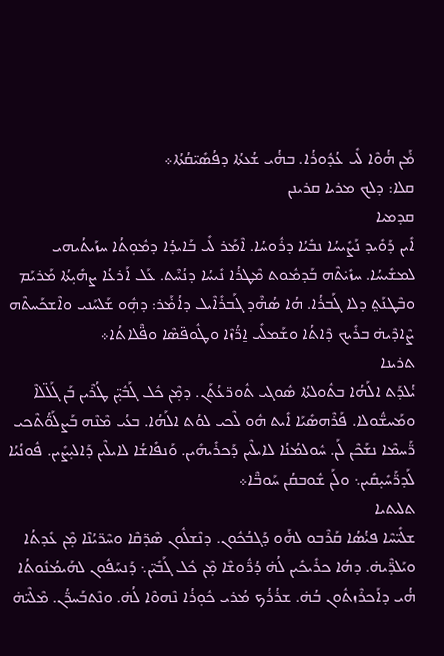ܡ̇ܰܢ ܗ̇ܳܘܶܐ ܠܺܝ ܥܳܕܽܘܪܳܐ. ܒܗ̇ܳܝ ܫܳܥܬܳܐ ܕܦܳܣܺܝ̈ܩܳܬܳܐ܀
ܩܠܐ: ܕܠܟ ܡܪܝܐ ܩܪܝܢܢ
ܩܕܡܝܐ
ܐܺܝܢ ܕܰܘܺܝܕ ܢܰܨܺܝܚܳܐ ܢܒܺܝܳܐ ܕܪܽܘܚܳܐ. ܐܶܡܰܪ ܠܺܝ ܒܰܐܝܕܳܐ ܕܡܽܘ̣ܬܳܐ ܚܙܰܝܬܳܝܗܝ ܠܡܫܺܝܚܳܐ. ܚܙܺܝ̇ܬܶܗ ܒܰܕܡܽܘܬ ܡܶܛܪܳܐ ܢܺܝܚܳܐ ܕܢܳܚ̇ܶܬ. ܥܰܠ ܐܰܪܥܳܐ ܨܗܺܝ̣ܬܳܐ ܡܰܪܝܰܡ ܘܒܶܛܢܰܬ݀ ܕܠܐ ܓܰܒܪܳܐ. ܗܳܐ ܣܳܗ̇ܶܕ ܓܰܒܪܺܐܶܝܠ ܕܐܳܡ̇ܰܪ: ܕܗ̣ܽܘ ܫܰܠܚܰܢܝ ܘܐܶܫܟܰܚܬܶܗ ܨܶܐܕܶܝܗ̇ ܒܪܺܝܟ ܕܶܐܬܳܐ ܘܫܰܡܠܺܝ ܐ̱ܪ̈ܳܙܶܐ ܘܛܽܘܦ̈ܣܶܐ ܘܦ̈ܶܠܐܬܳܐ܀
ܬܪܝܢܐ
ܝ̇ܳܠܕܰܬ ܐܠܰܗܳܐ ܒܬܽܘܠܬܳܐ ܣܽܘܓܝ ܬܽܘܪ̈ܥܳܬܰܢ. ܕܡ̣ܶܢ ܟܽܠ ܓܰܒܽܝ̣̈ܢ ܛܳܪܶܝܢ ܒܰܢ ܓܰܠ̈ܠܐܶ ܘܡܰܚܫ̈ܽܘܠܐ. ܦܰܪܶܗܣܺܝܰܐ ܐܺܝܬ ܗܽܘ ܠܶܟܝ ܠܘܳܬ ܐܠܰܗܳܐ. ܒܥܳܝ ܡܶܢܶܗ ܒܰܨܠܰܘ̈ܳܬܶܟܝ ܪ̈ܰܚܡܶܐ ܢܫܰܟܶܢ ܠܰܢ. ܚܽܘܠܡܳܢܳܐ ܠܐܝܠܶܝܢ ܕܰܟܪܺܝܗܺܝܢ. ܘܰܢܦܺܐܫܳܐ ܠܐܝܠܶܝܢ ܕܰܐܠܝ̣ܨܺܝܢ. ܦܽܘܢܳܝܳܐ ܠܰܕܪ̈ܰܚܺܝ̣ܩܺܝܢ܆ ܘܠܰܢ ܫܽܘܒܩܳܢ ܚܰܘܒ̈ܶܐ܀
ܬܠܝܬܝܐ
ܫܠܺܝ̈ܚܶܐ ܦܝ̇ܳܣܳܐ ܩܰܪܶܒܘ ܠܗ̇ܰܘ ܕܰܓܒܳܟܽܘܢ. ܕܢܶܫܠܽܘܢ ܣܶܕ̈ܩܶܐ ܘܚܶܪ̈ܝܳܢܶܐ ܡ̣ܶܢ ܥܺܕܬܳܐ ܘܝܰܠܕ̈ܶܝܗ̇. ܕܗܳܐ ܟܪܺܝܟܺܝܢ ܠܳܗ̇ ܕܳܪ̈ܽܘܫܶܐ ܡ̣ܶܢ ܟܽܠ ܓܰܒܺܝ̈ܢ܆ ܕܰܢܚܰܦܽܘܢ ܠܗܰܝܡܳܢܽܘܬܳܐ ܗ̇ܳܝ ܕܐܰܟܪܶܙܬܽܘܢ ܒܳܗ̇. ܫܪܳܪܳܟ ܡܳܪܝ ܟܽܘ̣ܪܳܐ ܢܶܗܘܶܐ ܠܳܗ̇. ܘܢܶܬܒܰܚܪ̈ܳܢ. ܡܶܠܶܝ̈ܗ̇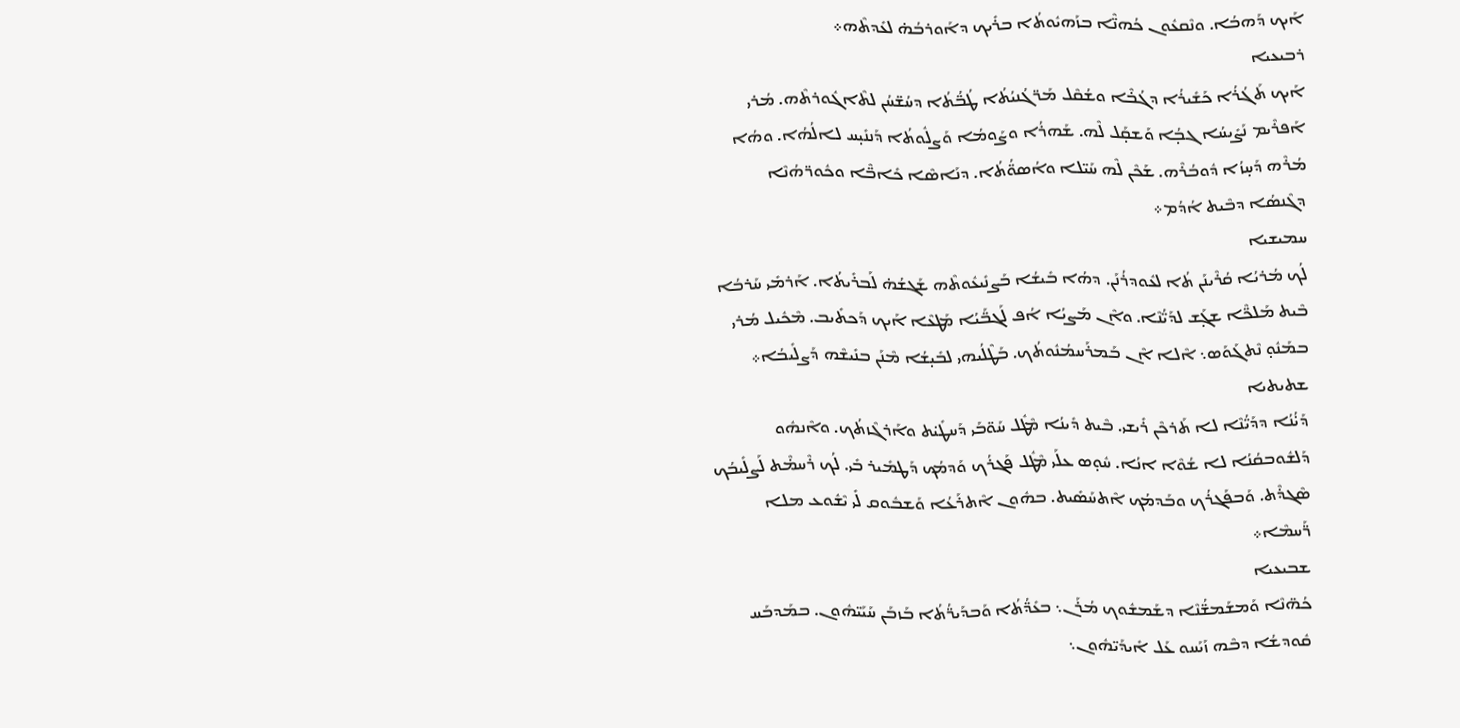ܐܰܝܟ ܕܰܗܒܳܐ. ܘܢܶܩܥܽܘܢ ܟܳܗܢ̈ܶܐ ܒܙܰܗܝܽܘܬܳܐ ܒܪܺܝܟ ܕܐܰܘܪܒܳܗ̇ ܠܥܺܕܬܶܗ܀
ܪܒܝܥܝܐ
ܐܰܝܟ ܬܰܓܳܪܳܐ ܟܰܫܺܝܪܳܐ ܕܓܳܒ̇ܶܐ ܘܫܳܩܶܠ ܡܰܪ̈ܓܳܢܝܳܬܳܐ ܛܳܒ̈ܳܬܳܐ ܕܚܳܫ̈ܚܳܢ ܠܬܶܐܓܽܘܪܬܶܗ. ܡܳܪܝ ܐܰܦܪܶܝܡ ܢܰܨܺܝܚܳܐ ܓܒ̣ܳܐ ܘܰܫܩ̣ܰܠ ܠܶܗ. ܫܰܗܪܳܐ ܘܨܰܘܡܳܐ ܘܰܨܠܽܘܬܳܐ ܕܰܢܢܺܝ̣ܚ ܠܐܠܳܗܳܐ. ܘܗܳܐ ܡܳܪܶܗ ܕܰܚ̣ܙܳܐ ܕܽܘܒܳܪܶܗ. ܫܰܟܶܢ ܠܶܗ ܚܰܝ̈ܠܐ ܘܐܳܣܘ̈ܳܬܳܐ. ܕܢܰܐܣܶܐ ܟܺܐܒ̈ܶܐ ܘܟܽܘܪ̈ܗܳܢܶܐ ܕܓܶܢܣܳܐ ܕܒܶܝܬ ܐܳܕܳܡ܀
ܚܡܝܫܝܐ
ܠܳܟ ܡܳܪܝܳܐ ܩܳܪܶܝܢܰܢ ܬܳܐ ܠܥܽܘܕܪܳܢܰܢ. ܕܗܳܐ ܒܺܝܫܳܐ ܒܰܨܢܺܝܥܽܘܬܶܗ ܫܰܓܫܳܗ̇ ܠܰܒܪܺܝܬܳܐ. ܐܰܪܡܺܝ ܚܰܪܒܳܐ ܒܶܝܬ ܡܰܠܟ̈ܶܐ ܫܓ̣ܰܫ ܠܕܰܝ̈ܳܢܶܐ. ܘܐܶܢ ܡܰܨܝܳܐ ܐܳܦ ܠܰܓܒ̈ܰܝܳܐ ܡܰܛܥܶܐ ܐܰܝܟ ܕܰܟܬܺܝܒ. ܡܶܟܽܝܠ ܡܳܪܝ ܒܡܰܢܽܘ̣ ܢܶܬܓܰܘܰܣ܆ ܐܶܠܐ ܐܶܢ ܒܰܡܪܰܚܡܳܢܽܘܬܳܟ. ܒܰܛܶܠܳܝܗܝ ܠܒܺܝ̣ܫܳܐ ܡܶܢܰܢ ܒܢܺܝܫܶܗ ܕܰܨܠܺܝܒܳܐ܀
ܫܬܝܬܝܐ
ܕܰܝ̇ܳܢܳܐ ܕܕܰܝ̈ܳܢܶܐ ܠܐ ܬܰܪܟܶܢ ܪܺܝܫܝ. ܒܶܝܬ ܕܺܝܢܳܐ ܡܶܛܽܠ ܚܰܘ̈ܒܰܝ ܕܰܚܛܺܝ̇ܬ ܘܐܰܪܓܶܙܬܳܟ. ܘܐܶܢܗܽܘ ܕܰܠܫܽܘܒܩܳܢܳܐ ܠܐ ܫܳܘܶܐ ܐܢܳܐ. ܚܽܘ̣ܣ ܥܠܰܝ ܡܶܛܽܠ ܦܰܓܪܳܟ ܘܰܕܡܳܟ ܕܰܛܡܺܝܪ ܒܺܝ. ܠܳܟ ܪܶܚܡ̇ܶܬ ܠܰܨܠܺܝܒܳܟ ܣܶܓܕ̇ܶܬ. ܘܰܒܦܰܓܪܳܟ ܘܒܰܕܡܳܟ ܐܶܬܚܰܣܺܝܬ. ܒܗܽܘܢ ܐܶܬܪܰܥܳܐ ܘܰܫܒܽܘܩ ܠܺܝ ܝܶܫܽܘܥ ܡܠܐ ܪ̈ܰܚܡܶܐ܀
ܫܒܝܥܝܐ
ܟܳܗ̈ܢܶܐ ܘܰܡܫܰܡܫ̈ܳܢܶܐ ܕܫܰܡܫܽܘܟ ܡܳܪܰܢ܆ ܒܥܺܕ̈ܳܬܳܐ ܘܰܒܕܰܝܪ̈ܳܬܳܐ ܒܰܙܒܰܢ ܚܰܝܰܝ̈ܗܽܘܢ. ܒܡܰܕܒܰܚ ܩܽܘܕܫܳܐ ܕܒܶܗ ܙܰܝܰܚܘ ܥܰܠ ܐܺܝܕܰܝ̈ܗܽܘܢ܆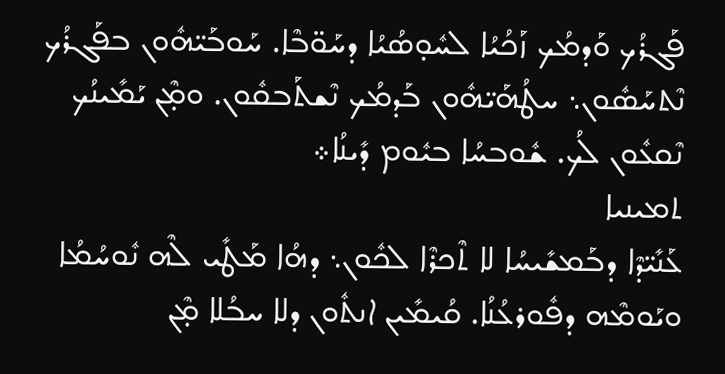ܦܰܓܪܳܟ ܘܰܕܡܳܟ ܙܰܟܳܝܳܐ ܠܚܽܘ̣ܣܳܝܳܐ ܕܚܰܘ̈ܒܶܐ. ܚܰܘܒܰܝ̈ܗܽܘܢ ܒܦܰܓܪܳܟ ܢܶܬܚܰܣܽܘܢ܆ ܚܛܳܗܰܝ̈ܗܽܘܢ ܒܰܕܡܳܟ ܢܶܫܬܰܒܩܽܘܢ. ܘܡ̣ܶܢ ܝܰܡܺܝܢܳܟ ܢܶܩܥܽܘܢ ܠܳܟ. ܫܽܘܒܚܳܐ ܒܝܽܘܡ ܕܺܝܢܳܐ܀
ܬܡܝܢܝܐ
ܥܰܢܺܝ̈ܕܶܐ ܕܒܰܡܫܺܝܚܳܐ ܠܐ ܬܶܟܪܶܐ ܠܟܽܘܢ܆ ܕܗܳܐ ܡܰܛܺܝ ܠܶܗ ܢܽܘܚܳܡܳܐ ܘܝܰܘܡܶܗ ܕܦܽܘܪܥܳܢܳܐ. ܩܳܝܡܺܝܢ ܐܢܬܽܘܢ ܕܠܐ ܚܒܳܠܐ ܡ̣ܶܢ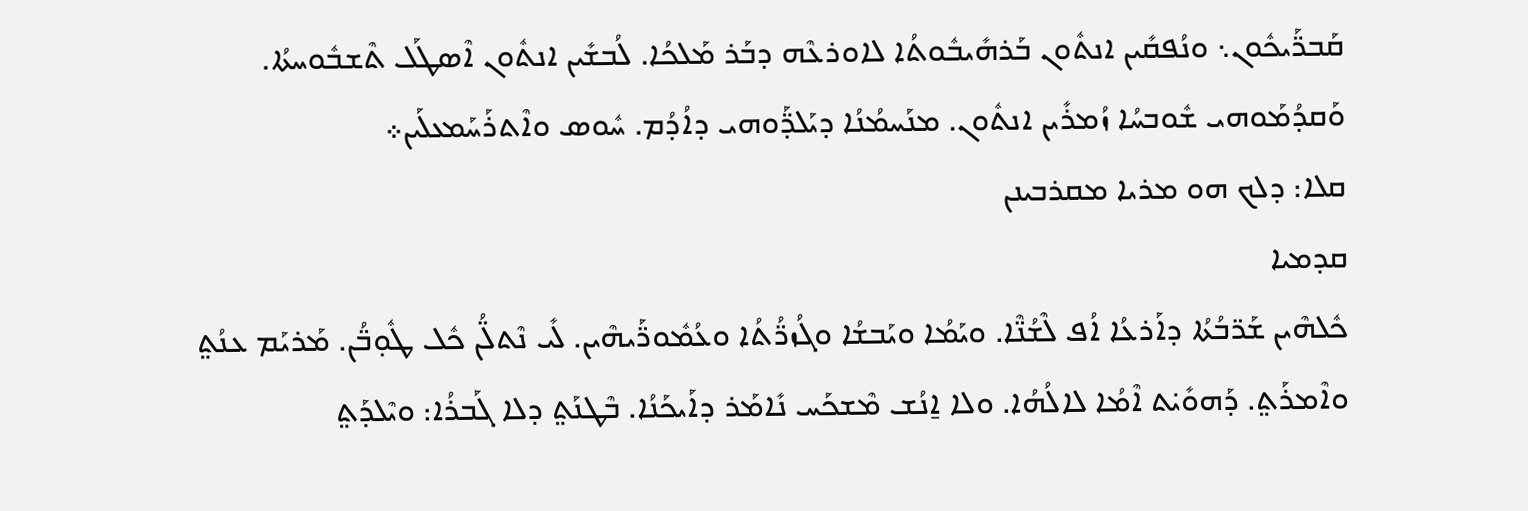ܩܰܒܪ̈ܰܝܟܽܘܢ܆ ܘܢܳܦܩܺܝܢ ܐܢܬܽܘܢ ܒܰܪܗܺܝܒܽܘܬܳܐ ܠܐܘܪܥܶܗ ܕܒܰܪ ܡܰܠܟܳܐ. ܠܳܒܫܺܝܢ ܐܢܬܽܘܢ ܐܶܣܛܰܠ ܬܶܫܒܽܘܚܬܳܐ. ܘܰܩܕܳܡܰܘܗܝ ܫܽܘܒܚܳܐ ܙܳܡܪܺܝܢ ܐܢܬܽܘܢ. ܡܢܰܚܡܳܢܳܐ ܕܝܰܠܕ̈ܰܘܗܝ ܕܐܳܕܳܡ. ܚܽܘܣ ܘܐܶܬܪܰܚܰܡܥܠܰܝܢ܀
ܩܠܐ: ܕܠܟ ܗܘ ܡܪܝܐ ܡܩܪܒܝܢܢ
ܩܕܡܝܐ
ܟܽܠܗܶܝܢ ܫܰܪ̈ܒܳܬܳܐ ܕܐܰܪܥܳܐ ܐܳܦ ܠܶܫܳܢ̈ܶܐ. ܘܝܰܡܳܐ ܘܝܰܒܫܳܐ ܘܓܳܙܪ̈ܳܬܳܐ ܘܥܳܡܽܘܪ̈ܰܝܗܶܝܢ. ܠܺܝ ܢܶܬܠ̈ܳܢ ܟܽܠ ܛܽܘ̣ܒ̈ܳܢ. ܡܰܪܝܰܡ ܥܢܳܬ݀ ܘܐܶܡܪܰܬ݀. ܕܰܗܘܺܝ̇ܬ ܐܶܡܳܐ ܠܐܠܳܗܳܐ. ܘܠܐ ܐ̱ܢܳܫ ܡܶܫܟܰܚ ܢܺܐܡܰܪ ܕܐܰܝܟܰܢܳܐ. ܒܶܛܢܰܬ݀ ܕܠܐ ܓܰܒܪܳܐ: ܘܝܶܠܕܰܬ݀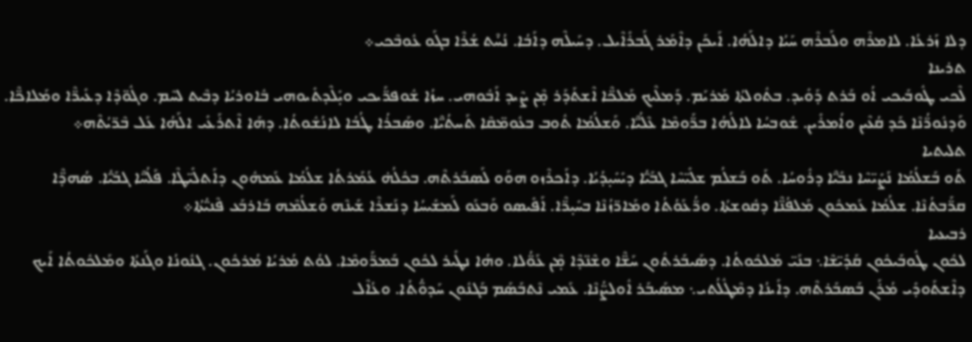ܕܠܐ ܙܰܪܥܳܐ. ܠܐܡܪܶܗ ܘܠܰܒܪܶܗ ܚܰܝܳܐ ܕܐܠܰܗܳܐ. ܐܰܝܟܰܢ ܕܐܶܡܰܪ ܓܰܒܪܺܐܶܝܠ. ܕܚܰܝܠܶܗ ܕܐܰܒܳܐ. ܢܳܚ̇ܶܬ ܫܳܪܶܐ ܒܓܰܘ ܥܽܘܒܶܟܝ܀
ܬܪܝܢܐ
ܠܶܟܝ ܛܽܘܒܰܝܟܝ ܐܳܘ ܒܰܪܬ ܕܰܘܺܝܕ. ܒܬܽܘܠܬܳܐ ܡܰܪܝܰܡ. ܕܰܡܠܶܝܟ ܡܰܠܟ̈ܶܐ ܐܶܫܬܰܕܰܪ ܡ̣ܶܢ ܨܶܝܕ ܐܰܒܽܘܗܝ. ܚܙܳܐ ܫܽܘܦܪ̈ܰܝܟܝ ܘܝ̣ܺܠܶܕܬܺܝܘܗܝ ܒܽܐܘܪܝܳܐ ܕܒܶܝܬ ܠܚܶܡ. ܘܓܽܘ̈ܕܶܐ ܕܥܺܝܪ̈ܶܐ ܘܡܰܠܐܟ̈ܶܐ. ܘܰܕܢܽܘܪ̈ܳܢܶܐ ܟܰܕ ܩܳܥܶܝܢ ܘܐܳܡܪܺܝܢ. ܫܽܘܒܚܳܐ ܠܐܠܳܗܳܐ ܒܪ̈ܰܘܡܶܐ ܥܶܠܳܝ̈ܶܐ. ܘܰܫܠܳܡܳܐ ܬܽܘܒ ܒܥܽܘܡ̈ܩܶܐ ܬܰܚܬܳܝ̈ܶܐ. ܘܣܰܒܪܳܐ ܛܳܒܳܐ ܠܐܢܳܫܽܘܬܳܐ. ܕܗܰܐ ܐܶܬܪܰܥܺܝ ܐܠܰܗܳܐ ܥܰܠ ܒܶܪ̈ܝܳܬܶܗ܀
ܬܠܝܬܝܐ
ܬܰܘ ܒܰܫܠܳܡܳܐ ܢܰܨܺܝ̈ܚܶܐ ܢܒܺܝ̈ܶܐ ܕܪܽܘܚܳܐ. ܬܰܘ ܒܰܫܠܳܡ ܫܠܺܝ̈ܚܶܐ ܓܒܰܝ̈ܳܐ ܕܝܺܚܺܝ̣ܕܳܝܳܐ. ܕܐܰܟܪܶܙܘ ܗܘܰܘ ܠܰܣܒܰܪܬܶܗ. ܒܟܽܠܳܗ̇ ܥܳܡܰܪܬܳܐ ܫܠܳܡܳܐ ܥܰܡܗܽܘܢ ܕܐܰܬܠܺܝ̈ܛܶܐ. ܦܰܠܳܚ̈ܶܐ ܓܒܰܝ̈ܳܐ. ܣܳܗܕ̈ܶܐ ܩܪ̈ܰܒܬܳܢܶܐ. ܫܠܳܡܳܐ ܥܰܡܟܽܘܢ ܡܰܠܦܳܢ̈ܶܐ ܕܩܽܘܫܬܳܐ. ܘܪ̈ܳܥܰܘܳܬܳܐ ܘܡܰܐܪ̈ܙܳܢܶܐ ܒܚܺܝ̣ܪ̈ܶܐ. ܐܰܦܺܝܣܘ ܘܰܒܥܰܘ ܠܰܡܫܺܝܚܳܐ ܕܢܰܫܪܶܐ ܫܰܝܢܶܗ ܘܰܫܠܳܡܶܗ ܒܰܐܪܒܰܥ ܦܶܢܝ̈ܳܬܳܐ܀
ܪܒܝܥܝܐ
ܠܟܽܘܢ ܛܽܘܒܰܝܟܽܘܢ ܩܰܕܺܝ̈ܫܶܐ܆ ܒܢܰܝ̈ ܡܰܠܟܽܘܬܳܐ. ܕܣܰܝܒܰܪܬܽܘܢ ܚܰܫ̈ܶܐ ܘܫܶܢ̈ܕܶܐ ܡ̣ܶܢ ܥܰܘ̈ܳܠܐ. ܘܗܳܐ ܢܛܺܝܪ ܠܟܽܘܢ ܒܰܡܪ̈ܰܘܡܶܐ. ܠܘܳܬ ܡܳܪܝܳܐ ܡܳܪܟܽܘܢ. ܓܢܽܘܢܳܐ ܘܓܰܢܬܳܐ ܘܡܰܠܟܽܘܬܳܐ ܐܰܝܟ ܕܐܶܫܬܰܘܕܺܝ ܡܳܪܰܢ ܒܰܣܒܰܪܬܶܗ. ܕܐܰܝܢܳܐ ܕܡܶܛܽܠܳܬܝ܆ ܡܣܰܝܒܰܪ ܐܽܘܠܨ̈ܳܢܶܐ. ܥܰܡܝ ܢܶܬܒܰܣܰܡ ܒܰܓܢܽܘܢ ܚܰܕܘ̈ܳܬܳܐ. ܘܥܳܐܶܠ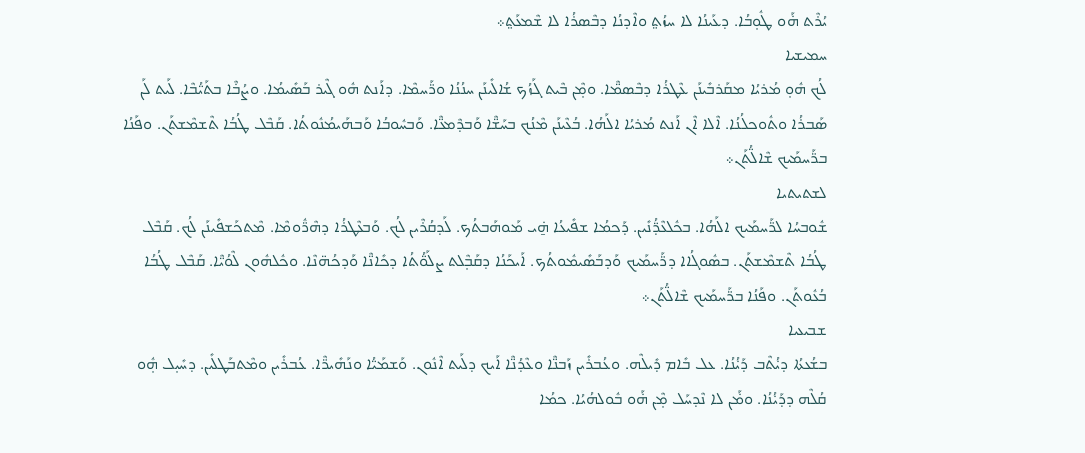ܝܳܪܶܬ ܗ̇ܰܘ ܛܽܘ̣ܒܳܐ. ܕܥܰܝܢܳܐ ܠܐ ܚܙܳܬ݀ ܘܐܶܕܢܳܐ ܕܒܶܣܪܳܐ ܠܐ ܫܶܡܥܰܬ݀܀
ܚܡܝܫܝܐ
ܠܳܟ ܗܽܘ̣ ܡܳܪܝܳܐ ܡܩܰܪܒܺܝܢܰܢ ܥܶܛܪܳܐ ܕܒܶܣܡ̈ܶܐ. ܘܡ̣ܶܢ ܒܶܝܬ ܓܰܙܳܟ ܫܳܐܠܺܝܢܰܢ ܚܢܳܢܳܐ ܘܪ̈ܰܚܡܶܐ. ܕܐܰܢܬ ܗܽܘ ܓܶܝܪ ܒܰܣܺܝܡܳܐ. ܘܨܳܒ̇ܶܐ ܒܬܰܝ̈ܳܒܶܐ. ܠܰܝܬ ܠܰܢ ܣܰܒܪܳܐ ܘܬܽܘܟܠܳܢܳܐ. ܐܶܠܐ ܐܶܢ ܐܰܢܬ ܡܳܪܝܳܐ ܐܠܰܗܳܐ. ܒܳܥܶܝܢܰܢ ܡܶܢܳܟ ܒܚܰܫ̈ܶܐ ܘܰܒܕܶܡܥ̈ܶܐ. ܘܰܒܚܽܘܒܳܐ ܘܰܒܗܰܝܡܳܢܽܘܬܳܐ. ܩܰܒܶܠ ܛܳܒܳܐ ܬܶܫܡܶܫܬܰܢ. ܘܦܰܢܳܐ ܒܪ̈ܰܚܡܰܝܟ ܫܶܐܠ̈ܳܬܰܢ܀
ܠܫܬܝܬܝܐ
ܫܽܘܒܚܳܐ ܠܪ̈ܰܚܡܰܝܟ ܐܠܰܗܳܐ. ܒܟܽܠܥܶܕ̈ܳܢܺܝܢ. ܕܰܟܡܳܐ ܫܦܺܝܥܳܐ ܗ̱̇ܝ ܡܰܘܗܰܒܬܳܟ. ܠܰܕܩܳܪܶܝܢ ܠܳܟ. ܘܰܒܥܶܛܪܳܐ ܕܗܶܪ̈ܽܘܡܶܐ. ܡܶܬܟܰܫܦܺܝܢܰܢ ܠܳܟ. ܩܰܒܶܠ ܛܳܒܳܐ ܬܶܫܡܶܫܬܰܢ. ܒܣܽܘܓܳܐܐ ܕܪ̈ܰܚܡܰܝܟ ܘܰܕܒܰܣܺܝܡܽܘܬܳܟ. ܐܰܝܟܰܢܳܐ ܕܩܰܒ̣ܶܠܬ ܨܠܰܘ̈ܳܬܳܐ ܕܟܺܐܢ̈ܶܐ ܘܰܕܟܳܗ̈ܢܶܐ. ܘܟܽܠܗܽܘܢ ܠܶܘܳܝ̈ܶܐ. ܩܰܒܶܠ ܛܳܒܳܐ ܒܳܥܽܘܬܰܢ. ܘܦܰܢܳܐ ܒܪ̈ܰܚܡܰܝܟ ܫܶܐܠ̈ܳܬܰܢ܀
ܫܒܝܥܝܐ
ܒܫܳܥܬܳܐ ܕܝ̇ܳܬܶܒ ܕܰܝ̇ܳܢܳܐ. ܥܠ ܒܺܐܡ ܕܺܝܠܶܗ. ܘܥܳܒܪܺܝܢ ܙܰܒܢ̈ܶܐ ܘܥܶܕܳܢ̈ܶܐ ܐܰܝܟ ܕܠܰܝܬ ܐܶܢܽܘܢ. ܘܰܫܡܰܝ̈ܳܐ ܘܢܰܗܺܝܪ̈ܶܐ. ܥܳܒܪܺܝܢ ܘܡܶܬܒܰܛܠܺܝܢ. ܕܚܺܝ̣ܠ ܗ̣ܽܘ ܩܳܠܶܗ ܕܕܰܝ̇ܳܢܳܐ. ܘܡ̇ܰܢ ܠܐ ܢܶܕܚܰܠ ܡ̣ܶܢ ܗ̇ܰܘ ܒܽܘܠܗܳܝܳܐ. ܟܡܳܐ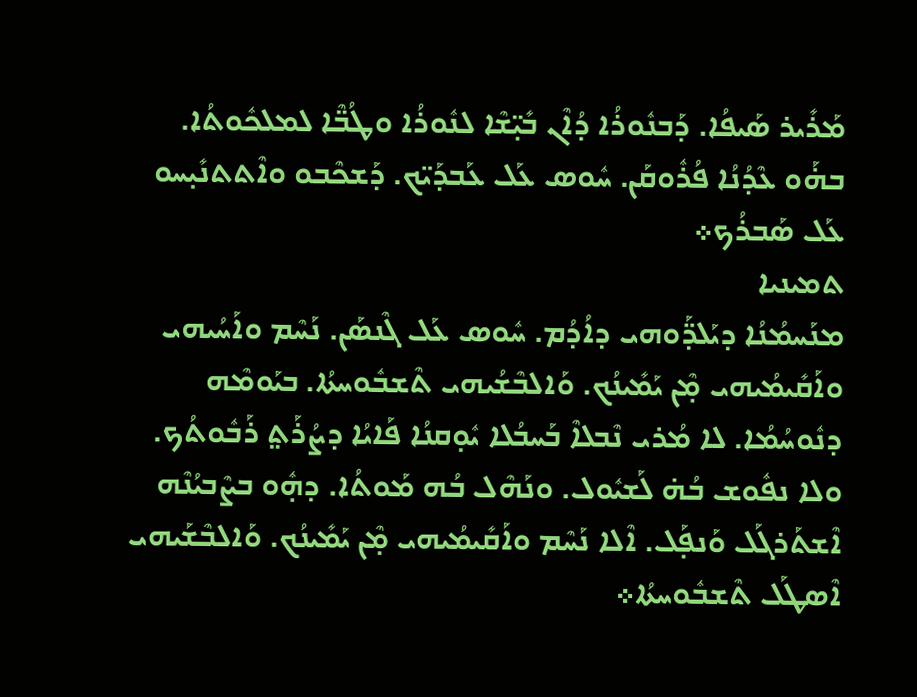ܡܰܪܺܝܪ ܣܰܝܦܳܐ. ܕܰܒܢܽܘܪܳܐ ܕܳܐܶܢ ܒܺܝ̣̈ܫܶܐ ܠܢܽܘܪܳܐ ܘܛܳܒ̈ܶܐ ܠܡܠܟܽܘܬܳܐ. ܒܗ̇ܰܘ ܥܶܕܳܢܳܐ ܦܳܪܽܘܩܰܢ. ܚܽܘܣ ܥܰܠ ܥܰܒܕܰܝ̈ܟ. ܕܰܫܟܶܒܘ ܘܐܶܬܬܢܺܝ̣ܚܘ ܥܰܠ ܣܰܒܪܳܟ܀
ܬܡܝܢܝܐ
ܡܢܰܚܡܳܢܳܐ ܕܝܰܠܕ̈ܰܘܗܝ ܕܐܳܕܳܡ. ܚܽܘܣ ܥܰܠ ܓܶܢܣܰܢ. ܢܰܚܶܡ ܘܐܰܚܳܝܗܝ ܘܐܰܩܺܝܡܳܝܗܝ ܡ̣ܶܢ ܝܰܡܺܝܢܳܟ. ܘܰܐܠܒܶܫܳܝܗܝ ܬܶܫܒܽܘܚܬܳܐ. ܒܝܰܘܡܶܗ ܕܢܽܘܚܳܡܳܐ. ܠܐ ܡܳܪܝ ܢܶܒܠܐܶ ܒܰܚܒܳܠܐ ܝܽܘ̣ܩܢܳܐ ܦܰܐܝܳܐ ܕܨܳܪܰܬ݀ ܪܰܒܽܘܬܳܟ. ܘܠܐ ܢܦܽܘܫ ܒܳܗ̇ ܠܰܫܝܽܘܠ. ܘܢܰܗܶܠ ܒܳܗ ܡܰܘܬܳܐ. ܕܗ̣ܽܘ ܒܨܶܒܝܳܢܶܗ ܐܶܫܬܰܪܓܰܠ ܘܰܢܦ̣ܰܠ. ܐܶܠܐ ܢܰܚܶܡ ܘܐܰܩܺܝܡܳܝܗܝ ܡ̣ܶܢ ܝܰܡܺܝܢܳܟ. ܘܰܐܠܒܶܫܰܝܗܝ ܐܶܣܛܰܠ ܬܶܫܒܽܘܚܬܳܐ܀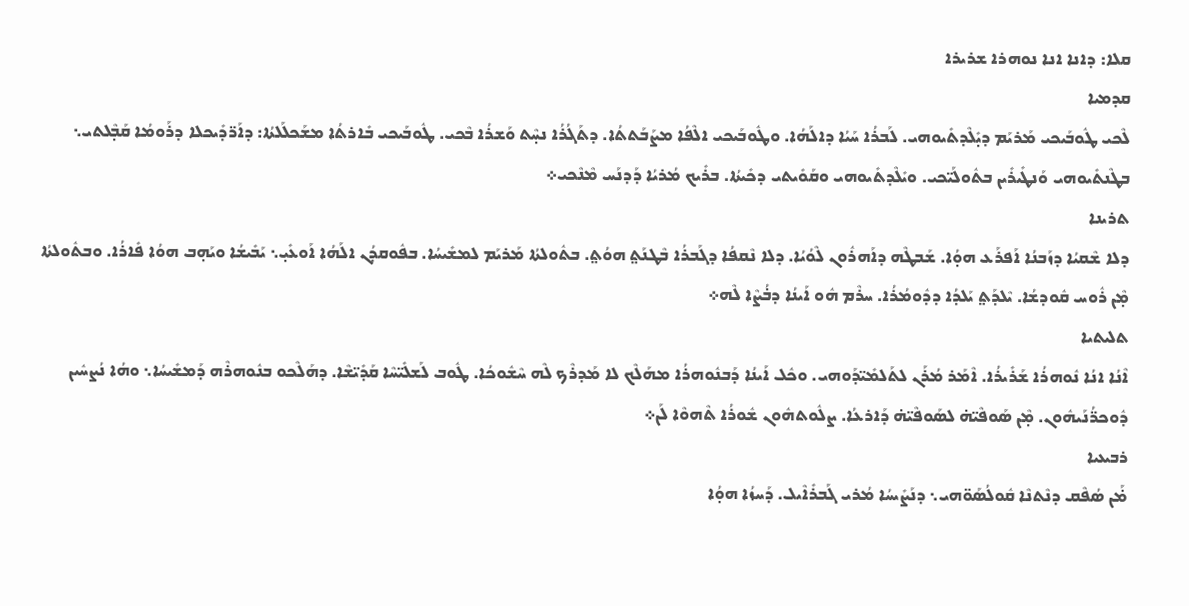ܩܠܐ: ܕܐܢܐ ܐܢܐ ܢܘܗܪܐ ܫܪܝܪܐ
ܩܕܡܝܐ
ܠܶܟܝ ܛܽܘܒܰܝܟܝ ܡܰܪܝܰܡ ܕܝ̣ܺܠܶܕܬܺܝܘܗܝ. ܠܰܒܪܳܐ ܚܰܝܳܐ ܕܐܠܰܗܳܐ. ܘܛܽܘܒܰܝܟܝ ܐܠܶܦܳܐ ܡܨܰܒܰܬܬܳܐ. ܕܬܰܓܳܪܳܐ ܢܚ̣ܶܬ ܘܰܫܪܳܐ ܒܶܟܝ. ܛܽܘܒܰܝܟܝ ܒܺܐܪܬܳܐ ܡܫܰܟܠܰܠܬܳܐ: ܕܐܰܪ̈ܕܺܝܟܠܐ ܕܪܰܘܡܳܐ ܩܰܒ̣ܶܠܬܝ܆ ܒܛܶܢܬܺܝܘܗܝ ܘܰܢܛܺܝܪܺܝܢ ܒܬܽܘܠܰܝ̈ܟܝ. ܘܝܺܠܶܕܬܺܝܘܗܝ ܘܩܰܘܺܝܬܝ ܕܟܺܝܬܳܐ. ܒܪܺܝܟ ܡܳܪܝܳܐ ܕܰܕܢܰܚ ܡܶܢܶܟܝ܀
ܬܪܝܢܐ
ܕܠܐ ܫܶܩܝܳܐ ܕܙܰܒܢܳܐ ܐܰܦܪܰܥ ܗܘ̣ܳܐ. ܫܰܒܛܶܗ ܕܐܰܗܪܽܘܢ ܠܶܘܳܝܳܐ. ܕܠܐ ܢܶܩܦܳܐ ܕܓܰܒܪܳܐ ܒܶܛܢܰܬ݀ ܗܘܳܬ݀. ܒܬܽܘܠܬܳܐ ܡܰܪܝܰܡ ܠܡܫܺܝܚܳܐ. ܒܦܽܘܩܕܳܢ ܐܠܰܗܳܐ ܐܰܘܥܺܝ̣܆ ܝܰܒܺܝܫܳܐ ܘܝܰܗ̣ܒ ܗܘܳܐ ܦܺܐܪܳܐ. ܘܒܬܽܘܠܬܳܐ ܡ̣ܶܢ ܪܽܘܚ ܩܽܘܕܫܳܐ. ܝܶܠܕܰܬ݀ ܝܰܠܕܳܐ ܕܕܽܘܡܳܪܳܐ. ܚܪܶܡ ܗܽܘ ܐܰܝܢܳܐ ܕܒ̇ܳܨܶܐ ܠܶܗ܀
ܬܠܝܬܝܐ
ܐܶܢܳܐ ܐܢܳܐ ܢܽܘܗܪܳܐ ܫܰܪܺܝܪܳܐ. ܐܶܡܰܪ ܡܳܪܰܢ ܠܬܰܠܡܺܝ̈ܕܰܘܗܝ. ܘܟܽܠ ܐܰܝܢܳܐ ܕܰܒܢܽܘܗܪܳܐ ܡܗܰܠܶܟ ܠܐ ܡܰܕܪܶܟ ܠܶܗ ܚܶܫܽܘܟܳܐ. ܛܽܘܒ ܠܰܫܠܺܝ̈ܚܶܐ ܩܰܕܺܝ̈ܫܶܐ. ܕܗܰܠܶܟܘ ܒܢܽܘܗܪܶܗ ܕܰܡܫܺܝܚܳܐ܆ ܘܗܳܐ ܢܳܨܚܽܝܢ ܕܽܘܟܪ̈ܳܢܰܝܗܽܘܢ. ܡ̣ܶܢ ܣܰܘܦܶܝ̈ܗ̇ ܠܣܰܘܦܶܝ̈ܗ̇ ܕܰܐܪܥܳܐ. ܨܠܽܘܬܗܽܘܢ ܫܽܘܪܳܐ ܬܶܗܘܶܐ ܠܰܢ܀
ܪܒܝܥܝܐ
ܡ̇ܰܢ ܣܳܦܶܩ ܕܢܶܬܢܶܐ ܩܽܘܠܳܣܰܘ̈ܗܝ܆ ܕܢܰܨܺܝܚܳܐ ܡܳܪܝ ܓܰܒܪܺܐܶܝܠ. ܕܰܚܙܳܐ ܗܘ̣ܳܐ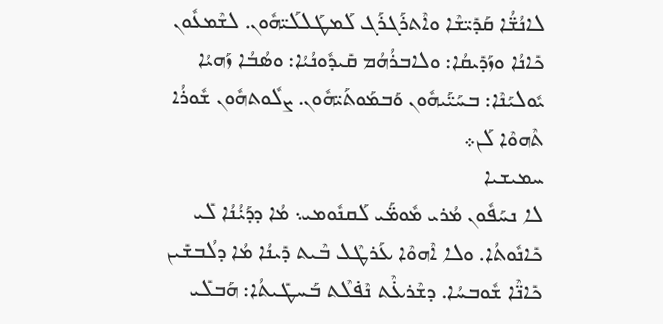ܠܐܢܳܫ̈ܳܐ ܩܰܕܺܝ̈ܫܶܐ ܘܐܶܬܪܰܓܪܰܓ ܠܰܡܛܰܠܠܰܝ̈ܗܽܘܢ. ܠܫܶܡܥܽܘܢ ܟܺܐܢܳܐ ܘܙܰܕܺܝܩܳܐ: ܘܠܐܒܪܳܗܳܡ ܩܺܝܕܽܘܢܳܝܳܐ: ܘܣܳܒܳܐ ܙܰܗܝܳܐ ܝܽܘܠܝܰܢܶܐ: ܒܚܰܝ̈ܰܝܗܽܘܢ ܘܰܒܡܰܘܬܰܝ̈ܗܽܘܢ. ܨܠܽܘܬܗܽܘܢ ܫܽܘܪܳܐ ܬܶܗܘܶܐ ܠܰܢ܀
ܚܡܝܫܝܐ
ܠܐ ܢܚܰܦܽܘܢ ܡܳܪܝ ܡܽܘܡ̈ܰܝ ܠܰܩܢܽܘܡܝ܆ ܡܳܐ ܕܕܰܝ̇ܳܢܳܐ ܠܺܝ ܟܺܐܢܽܘܬܳܐ. ܘܠܐ ܐܶܗܘܶܐ ܥܰܪܛܶܠ ܒܶܝܬ ܕܺܝܢܳܐ ܡܳܐ ܕܠܳܒܫܺܝܢ ܟܺܐܢ̈ܶܐ ܫܽܘܒܚܳܐ. ܕܫܶܪܥ̇ܶܬ ܢܶܦ̇ܠܶܬ ܒܰܚܛܺܝܬܳܐ: ܗܰܒܠܺܝ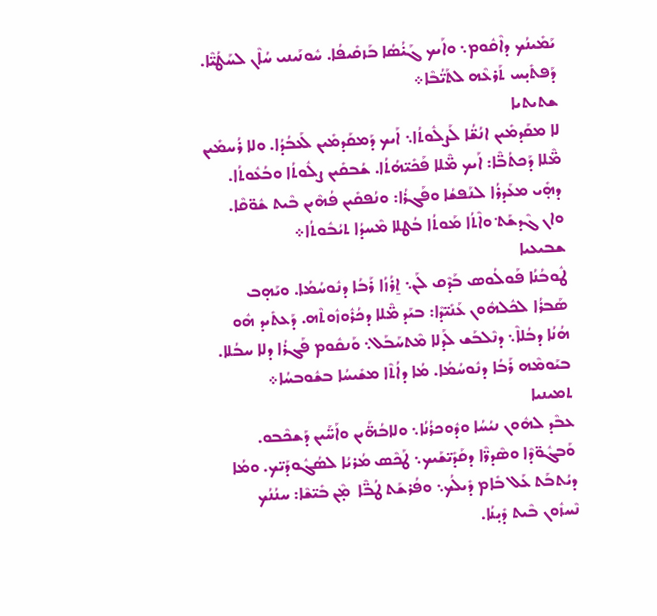ܝܰܡܺܝܢܳܟ ܕܐܶܩܽܘܡ܆ ܘܐܰܝܟ ܓܰܝ̇ܳܣܳܐ ܒܰܙܩܺܝܦܳܐ. ܚܽܘܢܰܝܢܝ ܚܳܐܶܢ ܠܚܰܛܳܝ̈ܶܐ. ܕܰܦܬܺܝ̣ܚ ܬܰܪܥܶܗ ܠܬܰܝ̈ܳܒܶܐ܀
ܫܬܝܬܝܐ
ܠܐ ܡܩܰܕܡܺܝܢ ܐܢܳܫ̈ܳܐ ܠܰܨܠܽܘܬܳܐ܆ ܐܰܝܟ ܕܰܡܩܰܕܡܺܝܢ ܠܰܥܒܳܕܳܐ. ܘܠܐ ܪܳܚܡܺܝܢ ܡ̈ܶܠܐ ܕܰܟܬܳܒ̈ܶܐ: ܐܰܝܟ ܡ̈ܶܠܐ ܦܰܟܺܝ̈ܗܳܬܳܐ. ܫܳܒܩܺܝܢ ܨܠܽܘܬܳܐ ܘܒܳܥܽܘܬܳܐ. ܕܗ̣ܺܝ ܡܥܰܕܪܳܐ ܠܢܰܦܫܳܐ ܘܦܰܓܪܳܐ: ܘܢܳܦܩܺܝܢ ܦܳܗܶܝܢ ܒܶܝܬ ܫܽܘ̈ܩܶܐ. ܘܐܢ ܓܶܕܫܰܬ݀ ܘܐܶܬܳܐ ܡܰܘܬܳܐ ܒܳܛܠܐ ܡܶܚܕܳܐ ܬܝܳܒܽܘܬܳܐ܀
ܫܒܝܥܝܐ
ܛܽܘܒܳܢܳܐ ܦܰܘܠܳܘܣ ܒܰܕܶܩ ܠܰܢ܆ ܐ̱ܪܳܙܳܐ ܪܰܒܳܐ ܕܢܽܘܚܳܡܳܐ. ܘܝܰܗ̣ܒ ܣܰܒܪܳܐ ܠܟܽܠܗܽܘܢ ܥܰܢܺܝ̈ܕܶܐ: ܒܝܰܕ ܡ̈ܶܠܐ ܕܟܳܪܽܘܙܽܘܬܶܗ. ܕܰܥܬܺܝܕ ܗܽܘ ܗܳܢܳܐ ܕܒܳܠܐܶ܆ ܕܢܶܠܒܰܫ ܠܰܕܠܐ ܡܶܬܚܰܒܰܠ܆ ܘܰܢܩܽܘܡ ܦܰܓܪܳܐ ܕܠܐ ܚܒܳܠܐ. ܒܝܰܘܡܶܗ ܪܰܒܳܐ ܕܢܽܘܚܳܡܳܐ. ܡܳܐ ܕܐܳܬܶܐ ܡܫܺܝܚܳܐ ܒܫܽܘܒܚܳܐ܀
ܬܡܝܢܝܐ
ܥܒܶܕ ܠܗܽܘܢ ܢܝܳܚܳܐ ܘܕܽܘܟܪܳܢܳܐ܆ ܘܠܐܒܳܗ̈ܰܝܢ ܘܐܰܚ̈ܰܝܢ ܕܰܫܟܶܒܘ. ܘܰܒܓܽܘ̈ܕܶܐ ܘܣܶܕܪ̈ܶܐ ܕܩܰܕܺܝ̈ܫܰܝܟ܆ ܛܰܟܶܣ ܡܳܪܝܳܐ ܠܣܳܓܽܘܕܰܝ̈ܟ. ܘܡܳܐ ܕܝܳܬܒܰܬ ܥܰܠ ܒܺܐܡ ܕܺܝܠܳܟ܆ ܘܦܳܪܫܰܬ ܛܳܒ̈ܶܐ  ܡ̣ܶܢ ܒܺܝ̈ܫܶܐ: ܚܢܳܢܳܟ ܢܶܚܙܽܘܢ ܒܶܝܬ ܕܺܝ̣ܢܳܐ.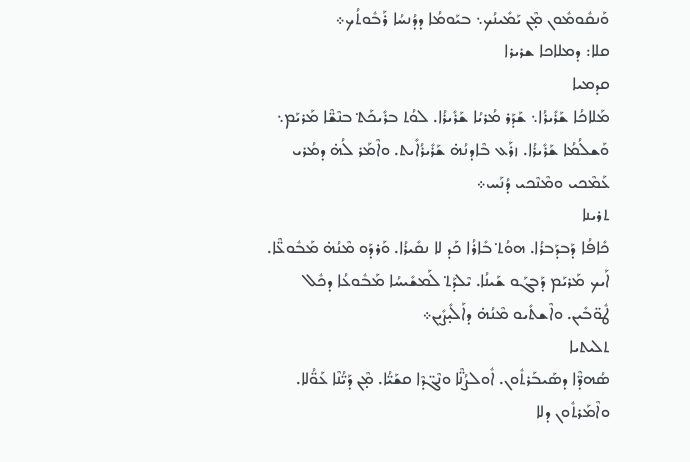ܘܰܢܩܽܘܡܽܘܢ ܡ̣ܶܢ ܝܰܡܺܝܢܳܟ܆ ܒܝܰܘܡܳܐ ܕܕܳܢܚܳܐ ܪܰܒܽܘܬܳܟ܀
ܩܠܐ: ܕܡܠܐܟܐ ܫܪܝܪܐ
ܩܕܡܝܐ
ܡܰܠܐܟܳܐ ܫܰܪܺܝܪܳܐ܆ ܫܰܕܰܪ ܡܳܪܝܳܐ ܫܰܪܺܝܪܳܐ. ܠܘܳܬ ܒܪܺܝܟܰܬ݀ ܒܢܶܫ̈ܶܐ ܡܰܪܝܰܡ܆ ܘܰܫܠܳܡܳܐ ܫܰܪܺܝܪܳܐ. ܙܪܰܥ ܒܶܐܕܢܳܗ̇ ܫܰܪܺܝܪܳܐܺܝܬ. ܘܐܶܡܰܪ ܠܳܗ̇ ܕܡܳܪܝ ܥܰܡܶܟܝ ܘܡܶܢܶܟܝ ܕܳܢܰܚ܀
ܬܪܝܢܐ
ܟܺܐܦܳܐ ܕܰܒܕܰܒܪܳܐ. ܗܘܳܬ݀ ܒܺܐܪܳܐ ܟܰܕ ܠܐ ܢܩܺܝܪܳܐ. ܘܰܪܕܰܘ ܡܶܢܳܗ̇ ܡܰܒܽܘܥ̈ܶܐ. ܐܰܝܟ ܡܰܪܝܰܡ ܕܰܒܓܰܘ ܫܰܝܢܳܐ. ܝܶܠܕܰܬ݀ ܠܰܡܫܺܝܚܳܐ ܡܰܒܽܘܥܳܐ ܕܟܽܠ ܛܽܘ̈ܒܺܝܢ. ܘܐܶܫܬܺܝܘ ܡܶܢܳܗ̇ ܕܐܰܠܺܝ̣ܨܺܝܢ܀
ܬܠܝܬܝܐ
ܣܳܗܕ̈ܶܐ ܕܣܰܝܒܰܪܬܽܘܢ. ܐܽܘܠܨܳܢ̈ܶܐ ܘܢܶܓ̈ܕܶܐ ܩܫܰܝ̈ܳܐ. ܡ̣ܶܢ ܕܰܝ̈ܳܢܶܐ ܥܰܘ̈ܳܠܐ. ܘܐܶܡܰܪܬܽܘܢ ܕܠܐ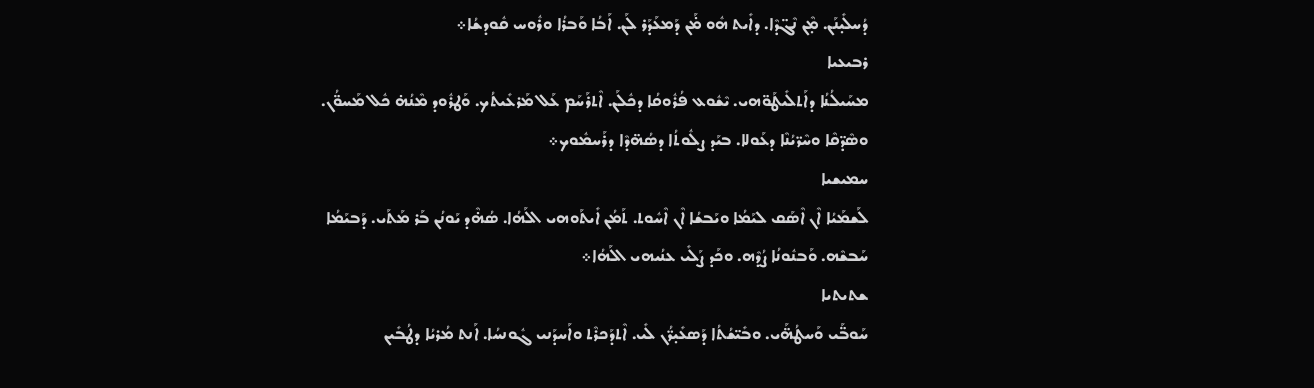ܕܳܚܠܺܝ̣ܢܰܢ. ܡ̣ܶܢ ܢܶܓ̈ܕܶܐ. ܕܐܺܝܬ ܗܽܘ ܡ̇ܰܢ ܕܰܡܥܰܕܰܪ ܠܰܢ. ܐܰܒܳܐ ܘܰܒܪܳܐ ܘܪܽܘܚ ܩܽܘܕܫܳܐ܀
ܪܒܝܥܝܐ
ܡܚܰܝܠܳܢܳܐ ܕܐܰܬܠܺܝܛܰܘ̈ܗܝ. ܝܶܫܽܘܥ ܦܳܪܽܘܩܳܐ ܕܟܽܠܰܢ. ܐܶܬܪܰܚܰܡ ܥܰܠ ܡܰܪܥܺܝܬܳܟ. ܘܰܛܪܽܘܕ ܡܶܢܳܗ̇ ܟܽܠ ܡܰܚܘ̈ܳܢ. ܘܣܶܕ̈ܩܶܐ ܘܚܶܪ̈ܝܳܢܶܐ ܕܥܰܘܠܐ. ܒܝܰܕ ܨܠܽܘܬܳܐ ܕܣܳܗ̈ܕܶܐ ܕܪܰܚܡܽܘܟ܀
ܚܡܝܫܝܐ
ܠܰܫܡܰܝܳܐ ܐܶܢ ܐܶܣܰܩ ܠܝܰܡܳܐ ܘܝܰܒܫܳܐ ܐܶܢ ܐܶܚܽܘܬ. ܬܰܡܳܢ ܐܺܝܬܰܘܗܝ ܐܠܰܗܳܐ. ܣܳܗ̇ܶܕ ܝܰܘܢܳܢ ܒܰܪ ܡܰܬܰܝ. ܕܰܒܝܰܡܳܐ ܚܰܒܫܶܗ. ܘܰܒܢܽܘܢܳܐ ܨܳܕܶܗ. ܘܟܰܕ ܨܰܠܺܝ ܥܢܳܝܗܝ ܐܠܰܗܳܐ܀
ܫܬܝܬܝܐ
ܚܰܘܒ̈ܰܝ ܘܰܚܛܳܗ̈ܰܝ. ܘܒܺܝ̈ܫܳܬܳܐ ܕܰܣܥܺܝ̣ܪ̈ܳܢ ܠܺܝ. ܐܶܬܕܰܟܪܶܬ ܘܐܰܚܕܰܢܝ ܓܽܘܢܚܳܐ. ܐܰܢܬ ܡܳܪܝܳܐ ܕܛܳܒܺܝܢ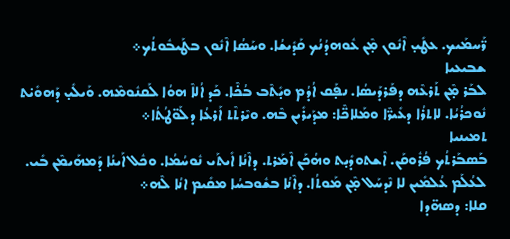ܪ̈ܰܚܡܰܝܟ. ܥܛܺܝ̣ ܐܶܢܽܘܢ ܡ̣ܶܢ ܥܽܘܗܕܳܢܳܟ ܩܰܕܺܝܫܳܐ. ܘܚܰܣܳܐ ܐܶܢܽܘܢ ܒܛܰܝܒܽܘܬܳܟ܀
ܫܒܝܥܝܐ
ܠܒܰܪ ܡ̣ܶܢ ܬܰܪܥܶܗ ܕܦܰܪܕܰܝܣܳܐ. ܢܦ̣ܰܩ ܐܳܕܳܡ ܘܝ̣ܺܬܶܒ ܒܳܟ̇ܶܐ. ܟܰܕ ܐܳܠܐܶ ܗܘܳܐ ܠܰܩܢܽܘܡܶܗ. ܘܰܝܠܺܝ̣ ܕܰܗܘܺܝ̇ܬ ܢܽܘܟܪܳܝܳܐ. ܠܐܬܪܳܐ ܕܥܺܝܪ̈ܶܐ ܘܡܰܠܐܟ̈ܶܐ: ܡܕܰܝܪܺܝܢ ܒܶܗ. ܘܝܶܪܬܶܬ ܐܰܪܥܳܐ ܕܠܰܘ̈ܛܳܬܳܐ܀
ܬܡܝܢܝܐ
ܒܰܣܒܰܪܬܳܟ ܦܳܪܽܘܩܰܢ. ܐܶܫܬܘܕܺܝ̣ܬ ܘܗܳܟܰܢ ܐܶܡܰܪܬ. ܕܐܶܢܳܐ ܐܺܝܬܰܝ ܢܽܘܚܳܡܳܐ. ܘܟܽܠ ܐܰܝܢܳܐ ܕܰܡܗܰܝܡܶܢ ܒܺܝ. ܠܥܳܠܰܡ ܥܳܠܡܺܝܢ ܠܐ ܢܶܕܚܰܠ ܡ̣ܶܢ ܡܰܘܬܳܐ. ܕܐܶܢܳܐ ܒܫܽܘܒܚܳܐ ܡܩܺܝܡ ܐܢܳܐ ܠܶܗ܀
ܩܠܐ: ܕܣܗ̈ܕܐ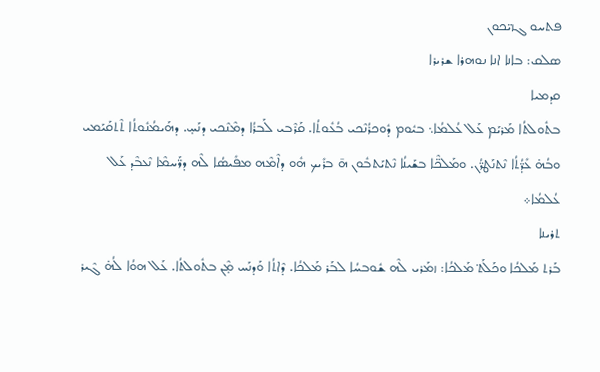ܦܬܚܘ ܓܙܝ̈ܟܘܢ
ܣܠܩ: ܒܐܢܐ ܐܢܐ ܢܘܗܪܐ ܫܪܝܪܐ
ܩܕܡܝܐ
ܒܬܽܘܠܬܳܐ ܡܰܪܝܰܡ ܥܰܠ ܥܳܠܡܳܐ܆ ܒܝܽܘܡ ܕܽܘܟܪܳܢܶܟܝ ܒܳܥܽܘܬܳܐ. ܩܰܪܶܒܝ ܠܰܒܪܳܐ ܕܡܶܢܶܟܝ ܕܢܰܚ̣. ܕܗܰܝܡܳܢܽܘܬܳܐ ܬܶܬܩܰܝܰܡܝ ܘܒܳܗ̇ ܥܺܕ̈ܳܬܳܐ ܢܶܬܢܰܛܪ̈ܳܢ. ܘܡܰܠܟ̈ܶܐ ܒܫܰܝܢܳܐ ܢܶܬܝܰܬܒܽܘܢ ܗ̄ ܒܪܺܝܟ ܗܽܘ ܕܐܶܡܶܗ ܡܦܺܝܣܳܐ ܠܶܗ ܕܪ̈ܰܚܡܶܐ ܢܶܥܒܶܕ ܥܰܠ ܥܳܠܡܳܐ܀
ܬܪܝܢܐ
ܒܰܪܬ ܡܰܠܟܳܐ ܘܟܰܠܰܬ݀ ܡܰܠܟܳܐ: ܙܡܰܪܝ ܠܶܗ ܫܽܘܒܚܳܐ ܠܒܰܪ ܡܰܠܟܳܐ. ܕܶܐܬܳܐ ܘܰܕܢܰܚ ܡ̣ܶܢ ܒܬܽܘܠܬܳܐ. ܥܰܠ ܗܘܳܐ ܠܳܗ̇ ܓܶܝܪ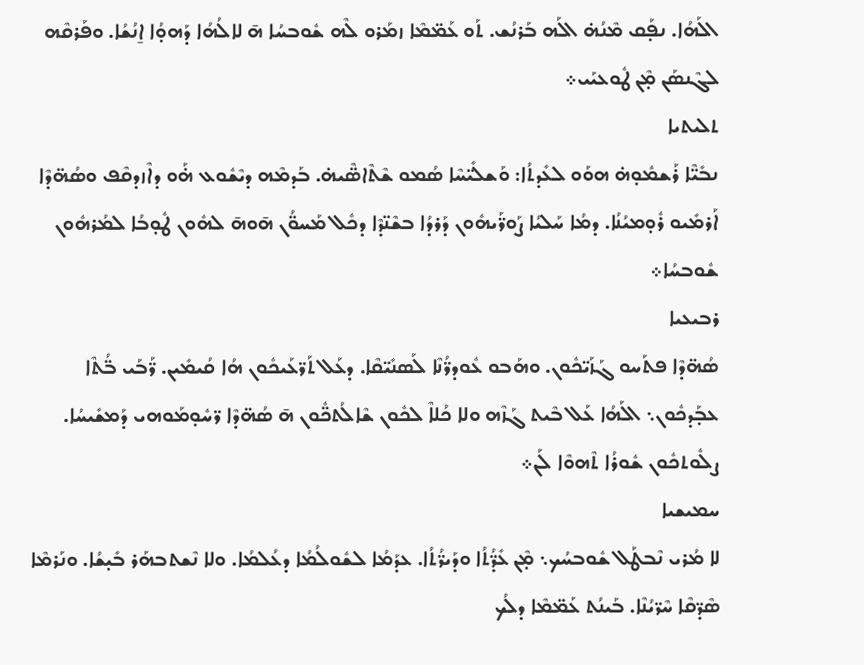ܐܠܰܗܳܐ. ܢܦ̣ܰܩ ܡܶܢܳܗ̇ ܐܠܰܗ ܒܰܪܢܳܫ. ܬܰܘ ܥܰܡ̈ܡܶܐ ܙܡܰܪܘ ܠܶܗ ܫܽܘܒܚܳܐ ܗ̄ ܠܐܠܳܗܳܐ ܕܰܗܘ̣ܳܐ ܐ̱ܢܳܫܳܐ. ܘܦܰܪܩܶܗ ܠܓܶܢܣܰܢ ܡ̣ܶܢ ܛܽܘܥܝܰܝ܀
ܬܠܝܬܝܐ
ܢܒܺܝ̈ܶܐ ܪܰܫܡܽܘ̣ܗ̇ ܗܘܰܘ ܠܥܺܕܬܳܐ: ܘܰܫܠܺܝ̈ܚܶܐ ܣܳܡܘ ܫܶܬܶܐܣ̈ܶܝܗ̇. ܒܰܕܡܶܗ ܕܝܶܫܽܘܥ ܗ̇ܰܘ ܕܐܶܙܕܩܶܦ ܘܣܳܗ̈ܕܶܐ ܐܰܪܡܺܝܘ ܪܽܘ̣ܡܝܳܢܳܐ. ܕܡܳܐ ܚܰܠܝܳܐ ܨܰܘܪ̈ܰܝܗܽܘܢ ܕܰܪܕܳܐ ܒܫܶܢ̈ܕܶܐ ܕܟܽܠ ܡܰܚܘ̈ܳܢ ܗ̄ܘܗ̄ ܠܗܽܘܢ ܛܽܘ̣ܒܳܐ ܠܡܳܪܗܽܘܢ ܫܽܘܒܚܳܐ܀
ܪܒܝܥܝܐ
ܣܳܗ̈ܕܶܐ ܦܬܰܚܘ ܓܰܙܰܝ̈ܟܽܘܢ. ܘܗܰܒܘ ܥܽܘܕܪ̈ܳܢܶܐ ܠܰܣܢܺܝ̈ܩܶܐ. ܕܥܰܠ ܬܰܪ̈ܥܰܝܟܽܘܢ ܗܳܐ ܩܳܝܡܺܝܢ. ܪ̈ܰܒܰܝ ܒ̈ܳܬܶܐ ܥܒ̣ܰܕܟܽܘܢ܆ ܐܠܰܗܳܐ ܥܰܠ ܒܶܝܬ ܓܰܙܶܗ ܘܠܐ ܟܳܠܐܶ ܠܟܽܘܢ ܫܶܐܠܳܬܟ̈ܽܘܢ ܗ̄ ܣܳܗ̈ܕܶܐ ܪ̈ܚܽܘ̣ܡܰܘܗܝ ܕܰܡܫܺܝܚܳܐ. ܨܠܽܘܬܟܽܘܢ ܫܽܘܪܳܐ ܬܶܗܘܶܐ ܠܰܢ܀
ܚܡܝܫܝܐ
ܠܐ ܡܳܪܝ ܢܶܒܛܰܠ ܫܽܘܒܚܳܟ܆ ܡ̣ܶܢ ܥܺܕ̈ܳܬܳܐ ܘܕܰܝܪ̈ܳܬܳܐ. ܥܕܰܡܳܐ ܠܫܽܘܠܳܡܳܐ ܕܥܳܠܡܳܐ. ܘܠܐ ܢܶܫܬܒܗܰܪ ܒܺܝ̣ܫܳܐ. ܘܢܰܪܡܶܐ ܣܶܕ̈ܩܶܐ ܚܶܪ̈ܝܳܢܶܐ. ܒܰܝܢܳܬ ܥܰܡ̈ܡܶܐ ܕܠܳܟ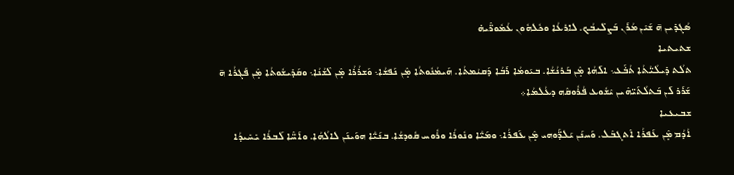ܣܳܓܕܺܝܢ ܗ̄ ܫܰܝܶܢ ܡܳܪܰܢ ܒܰܨܠܺܝܒܳܟ. ܠܐܪܥܳܐ ܘܟܽܠܗܽܘܢ ܥܳܡܽܘܪ̈ܶܝܗ̇
ܫܬܝܬܝܐ
ܬܠܳܬ ܕܺܝܠܳܝ̈ܳܬܳܐ ܬܳܒ̇ܰܥ܆ ܐܠܰܗܳܐ ܡ̣ܶܢ ܒܰܪܢܳܫܳܐ. ܒܝܰܘܡܳܐ ܪܰܒܳܐ ܕܰܩܝܳܡܬܳܐ. ܗܰܝܡܳܢܽܘܬܳܐ ܡ̣ܶܢ ܢܰܦܫܳܐ܆ ܘܰܫܪܳܪܳܐ ܡ̣ܶܢ ܠܶܫܳܢܳܐ܆ ܘܩܰܕܺܝܫܽܘܬܳܐ ܡ̣ܶܢ ܦܰܓܪܳܐ ܗ̄ ܫܰܪܰܪ ܠܰܢ ܒܰܬܠܳܬܰܝ̈ܗܶܝܢ ܝܶܫܽܘܥ ܦܳܪܽܘܩܶܗ ܕܥܳܠܡܳܐ܀
ܫܒܝܥܝܐ
ܐܳܕܳܡ ܡ̣ܶܢ ܥܰܦܪܳܐ ܐܶܬܓܒܶܠ. ܘܰܚܢܰܢ ܝܰܠܕ̈ܰܘܗܝ ܡ̣ܶܢ ܥܰܦܪܳܐ܆ ܘܡܰܝ̈ܳܐ ܘܢܽܘܪܳܐ ܘܪܽܘܚ ܩܽܘܕܫܳܐ. ܒܢܰܝ̈ܳܐ ܗܘܰܝܢܰܢ ܠܐܠܳܗܳܐ. ܘܐܰܚ̈ܶܐ ܠܰܒܪܳܐ ܝܺܚܺܝܕܳܐ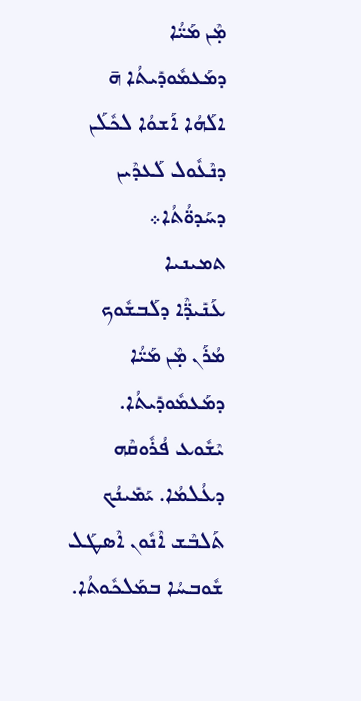ܡ̣ܶܢ ܡܰܝ̈ܳܐ ܕܡܰܥܡܽܘܕܺܝܬܳܐ ܗ̄ ܐܠܰܗܳܐ ܐܰܫܘܳܐ ܠܟܽܠܰܢ ܕܢܶܥܽܘܠ ܠܰܥܕܶܝܢ ܕܚܰܕܘ̈ܳܬܳܐ܀
ܬܡܝܢܝܐ
ܥܰܢܺܝܕ̈ܶܐ ܕܠܰܒܫܽܘܟ ܡܳܪܰܢ ܡ̣ܶܢ ܡܰܝ̈ܳܐ ܕܡܰܥܡܽܘܕܺܝܬܳܐ. ܝܶܫܽܘܥ ܦܳܪܽܘܩܶܗ ܕܥܳܠܡܳܐ. ܝܰܡܺܝܢܳܟ ܬܰܠܒܶܫ ܐܶܢܽܘܢ ܐܶܣܛܰܠ ܫܽܘܒܚܳܐ ܒܡܰܠܟܽܘܬܳܐ.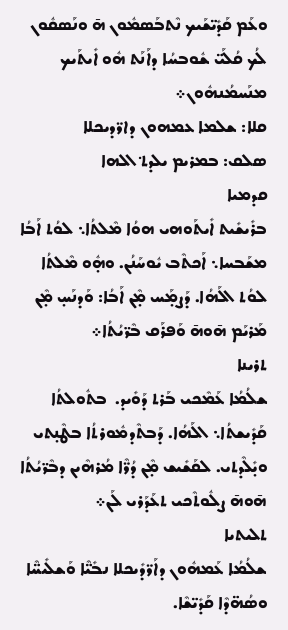ܘܥܰܡ ܩܰܕܺܝ̈ܫܰܝܟ ܢܶܬܒܰܣܡܽܘܢ ܗ̄ ܘܢܰܣܩܽܘܢ ܠܳܟ ܩܳܠܰܝ̈ ܫܽܘܒܚܳܐ ܕܐܰܢܰܬ ܗܽܘ ܐܺܝܬܰܝܟ ܡܢܰܚܡܳܢܗܽܘܢ܀
ܩܠܐ: ܫܠܡܐ ܥܡܗܘܢ ܕܐܪ̈ܕܝܟܠܐ
ܣܠܩ: ܒܡܪܝܡ ܝܠܕܬ݀ ܐܠܗܐ
ܩܕܡܝܐ
ܒܪܺܝܫܺܝܬ ܐܺܝܬܰܘܗܝ ܗܘܳܐ ܡܶܠܬܳܐ܆ ܠܘܳܬ ܐܰܒܳܐ ܡܫܰܒܚܐ܆ ܐܰܟܬܶܒ ܝܽܘܚܰܢܳܢ. ܘܗ̣ܽܘ ܡܶܠܬܳܐ ܠܘܳܬ ܐܠܰܗܳܐ. ܕܰܨܡ̣ܰܚ ܡ̣ܶܢ ܐܰܒܳܐ: ܘܰܕܢܰܚ̣ ܡ̣ܶܢ ܡܰܪܝܰܡ ܗ̄ܘܗ̄ ܘܰܦܪܰܩ ܒܶܪ̈ܝܳܬܳܐ܀
ܬܪܝܢܐ
ܫܠܳܡܳܐ ܥܰܡܶܟܝ ܒܰܪܬ ܕܰܘܺܝܕ.  ܒܬܽܘܠܬܳܐ ܩܰܕܺܝܫܬܳܐ܆ ܐܠܰܗܳܐ. ܕܰܒܬܶܕܡܽܘܪܬܳܐ ܒܛܶܢ̣ܬܝ ܘܝ̣ܺܠܶܕܬܝ. ܠܩܰܫܺܝܫ ܡ̣ܶܢ ܕܳܪ̈ܶܐ ܡܳܪܗܶܝܢ ܕܒܶܪ̈ܝܳܬܳܐ ܗ̄ܘܗ̄ ܨܠܽܘܬܶܟܝ ܬܥܰܕܰܪܝ ܠܰܢ܀
ܬܠܝܬܝܐ
ܫܠܳܡܳܐ ܥܰܡܗܽܘܢ ܕܐܰܪ̈ܕܺܝܟܠܐ ܢܒܺܝ̈ܶܐ ܘܰܫܠܺܝܚ̈ܶܐ  ܘܣܳܗ̈ܕܶܐ ܩܰܕܺܝ̈ܫܶܐ.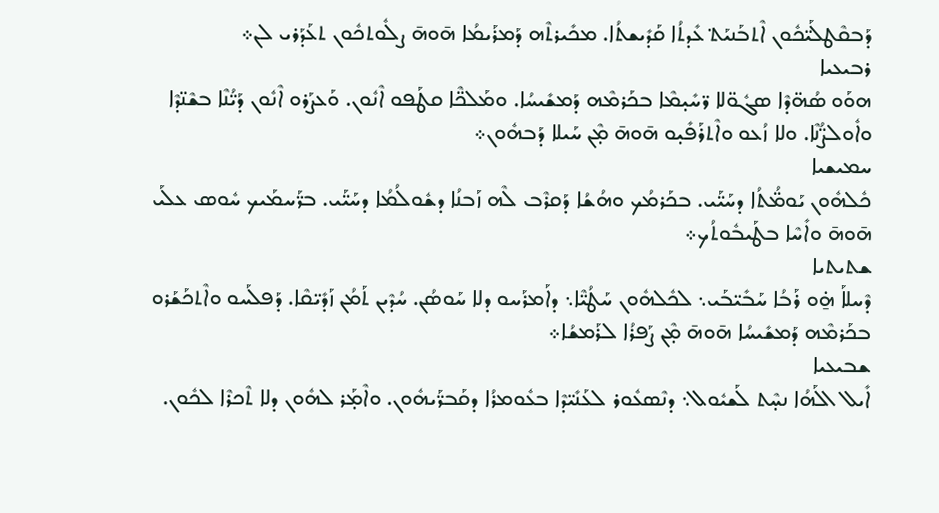ܕܰܒܩܶܛܠܰܝ̈ܟܽܘܢ ܐܶܬܒܰܢܝܰܬ݀ ܥܺܕܬܳܐ ܩܰܕܺܝܫܬܳܐ. ܡܟܺܝܪܬܶܗ ܕܰܡܪܰܝܡܳܐ ܗ̄ܘܗ̄ ܨܠܽܘܬܟܽܘܢ ܬܥܰܕܰܪܝ ܠܢ܀
ܪܒܝܥܝܐ
ܗܘܰܘ ܣܳܗ̈ܕܶܐ ܣܓܽܘ̈ܠܐ ܪ̈ܚܺܝ̣ܡܶܐ ܒܟܰܪܡܶܗ ܕܰܡܫܺܝܚܳܐ. ܘܡܰܠܟ̈ܶܐ ܩܛܰܦܘ ܐܶܢܽܘܢ. ܘܰܥܨܰܪܘ ܐܶܢܽܘܢ ܕܰܝ̈ܳܢܶܐ ܒܫܶܢ̈ܕܶܐ ܘܐܽܘܠܨ̈ܳܢܶܐ. ܘܠܐ ܙܳܥܘ ܘܐܶܬܪܰܦܺܝ̣ܘ ܗ̄ܘܗ̄ ܡ̣ܶܢ ܚܰܝܠܐ ܕܰܒܗܽܘܢ܀
ܚܡܝܫܝܐ
ܟܽܠܗܽܘܢ ܝܰܘܡ̈ܳܬܳܐ ܕܚܰܝ̈ܰܝ. ܒܟܰܪܡܳܟ ܘܗܳܫܳܐ ܕܰܩܪܶܒ ܠܶܗ ܙܰܒܢܳܐ ܕܫܽܘܠܳܡܳܐ ܕܚܰܝ̈ܰܝ. ܒܪ̈ܰܚܡܰܝܟ ܚܽܘܣ ܥܠܰܝ ܗ̄ܘܗ̄ ܘܐܺܚܶܐ ܒܛܰܝܒܽܘܬܳܟ܀
ܫܬܝܬܝܐ
ܕܶܚܠܐܰ ܗ̱̇ܘ ܪܰܒܳܐ ܚܰܒܺܝ̈ܒܰܝ܆ ܠܟܽܠܗܽܘܢ ܚܰܛܳܝ̈ܶܐ܆ ܕܐܰܡܪܰܚܘ ܕܠܐ ܚܰܘܣܳܢ. ܚܳܕܶܝܢ ܬܰܡܳܢ ܙܰܕܺܝ̈ܩܶܐ. ܕܰܦܠܰܚܘ ܘܐܶܬܟܰܫܰܪܘ ܒܟܰܪܡܶܗ ܕܰܡܫܺܝܚܳܐ ܗ̄ܘܗ̄ ܡ̣ܶܢ ܨܰܦܪܳܐ ܠܪܰܡܫܳܐ܀
ܫܒܝܥܝܐ
ܐܺܝܠ ܐܠܰܗܳܐ ܢܚ̣ܶܬ ܠܰܫܝܽܘܠ܆ ܕܢܶܣܥܽܘܪ ܠܥܰܢܺܝ̈ܕܶܐ ܒܥܽܘܡܪܳܐ ܕܩܰܒܪ̈ܰܝܗܽܘܢ. ܘܐܶܡ̣ܰܪ ܠܗܽܘܢ ܕܠܐ ܬܶܟܪܶܐ ܠܟܽܘܢ.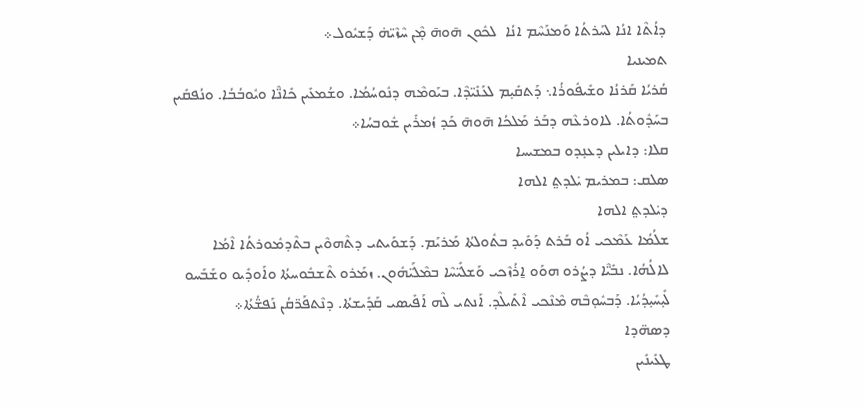ܕܐܳܬܶܐ ܐܢܳܐ ܠܚܰܪܬܳܐ ܘܰܡܢܰܚܶܡ ܐܢܳܐ  ܠܟܽܘܢ ܗ̄ܘܗ̄ ܡ̣ܶܢ ܚܶܙܶܝ̈ܗ̇ ܕܰܫܝܽܘܠ܀
ܬܡܝܢܝܐ
ܩܳܪܝܳܐ ܩܰܪܢܳܐ ܘܫܺܝܦܽܘܪܳܐ܆ ܕܰܬܩܺܝ̣ܡ ܠܥܰܢܺܝ̈ܕܶܐ. ܒܝܰܘܡܶܗ ܕܢܽܘܚܳܡܳܐ. ܘܫܳܡܥܺܝܢ ܟܺܐܢ̈ܶܐ ܘܝܽܘܒܳܒܳܐ. ܘܢܳܦܩܺܝܢ ܒܚܰܕܽܘܬܳܐ. ܠܐܘܪܥܶܗ ܕܒܰܪ ܡܰܠܟܳܐ ܗ̄ܘܗ̄ ܟܰܕ ܙܳܡܪܺܝܢ ܫܽܘܒܚܳܐ܀
ܩܠܐ: ܕܐܝܠܝܢ ܕܥܢ̣ܕܘ ܒܡܫܝܚܐ
ܣܠܩ: ܒܡܪܝܡ ܝ̇ܠܕܬ݀ ܐܠܗܐ
ܕܝ̇ܠܕܬ݀ ܐܠܗܐ
ܫܠܳܡܳܐ ܥܰܡܶܟܝ ܐܳܘ ܒܰܪܬ ܕܰܘܺܝܕ ܒܬܽܘܠܬܳܐ ܡܰܪܝܰܡ. ܕܰܫܘܰܝܬܝ ܕܬܶܗܘܶܝܢ ܒܬܶܕܡܽܘܪܬܳܐ ܐܶܡܳܐ ܠܐܠܳܗܳܐ. ܢܒܺܝ̈ܶܐ ܕܨܳܪܘ ܗܘܰܘ ܐ̱ܪܳܙܶܟܝ ܘܰܫܠܺܝ̈ܚܶܐ ܒܡܶܠܰܝ̈ܗܽܘܢ. ܙܡܰܪܘ ܬܶܫܒܽܘܚܬܳܐ ܘܐܰܘܕܺܝܘ ܘܫܰܒܰܚܘ ܠܺܝ̣ܚܺܝ̣ܕܳܝܳܐ. ܕܰܒܚܽܘ̣ܒܶܗ ܡܶܢܶܟܝ ܐܶܬܺܝܠܶܕ. ܐܰܢܬܝ ܠܶܗ ܐܰܦܺܝܣܝ ܩܰܕܺܝܫܬܳܐ. ܕܢܶܬܦܰܪ̈ܩܳܢ ܢܰܦܫ̈ܳܬܳܐ܀
ܕܣܗ̈ܕܐ
ܛܥܺܝܢܺܝܢ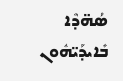ܣܳܗ̈ܕܶܐ ܒܺܐܝܕܰܝ̈ܗܽܘܢ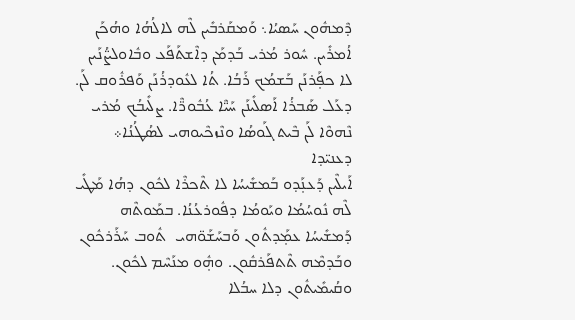ܕܶܡܗܽܘܢ ܚܰܣܝܳܐ܆ ܘܰܡܩܰܪܒܺܝܢ ܠܶܗ ܠܐܠܳܗܳܐ ܘܗܳܟܰܢ ܐܳܡܪܺܝܢ. ܚܽܘܪ ܡܳܪܝ ܒܰܕܡܰܢ ܕܐܶܫܬܰܦܰܥ ܘܒܽܐܘܠܨ̈ܳܢܰܝܢ ܠܐ ܟܦ̣ܰܪܢܰܢ ܒܰܫܡܳܟ ܪܰܒܳܐ. ܬܳܐ ܠܥܽܘܕܪܳܢܰܢ ܘܰܦܪܽܘܩ ܠܰܢ. ܕܥܰܠ ܣܰܒܪܳܐ ܐܰܣܠܺܝܢܰܢ ܚܰܝ̈ܶܐ ܥܳܒܽܘܪ̈ܶܐ. ܨܠܺܝܒܳܟ ܡܳܪܝ ܢܶܗܘܶܐ ܠܰܢ ܒܶܝܬ ܓܰܘܣܳܐ ܘܢܶܙܟܶܝܘܗܝ ܠܣܳܛܳܢܳܐ܀
ܕܥܢܝ̈ܕܐ
ܐܰܝܠܶܝܢ ܕܰܥܢ̣ܰܕܘ ܒܰܡܫܺܝܚܳܐ ܠܐ ܬܶܟܪܶܐ ܠܟܽܘܢ ܕܗܳܐ ܡܰܛܺܝ ܠܶܗ ܢܽܘܚܳܡܳܐ ܘܝܰܘܡܳܐ ܕܦܽܘܪܥܳܢܳܐ. ܒܡܰܘܬܶܗ ܕܰܡܫܺܝܚܳܐ ܥܡ̣ܰܕܬܽܘܢ ܘܰܒܚܰܫܰܘ̈ܗܝ  ܬܽܘܒ ܚܰܪܰܪܟܽܘܢ ܘܒܰܕܡܶܗ ܬܶܬܦܰܪܩܽܘܢ. ܘܗ̣ܽܘ ܡܢܰܚܶܡ ܠܟܽܘܢ. ܘܩܳܝܡܺܝܬܽܘܢ ܕܠܐ ܚܒܳܠܐ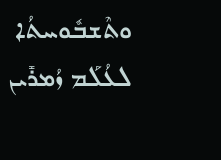ܘܬܶܫܒܽܘܚܬܳܐ ܠܥܳܠܰܡ ܙܳܡܪܺܝܢ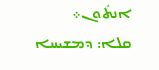ܐܢܬܽܘܢ܀
ܩܠܐ: ܕܡܫܝܚܐ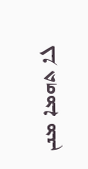ܠܐ ܬܗܡܐ ܡܢܢ